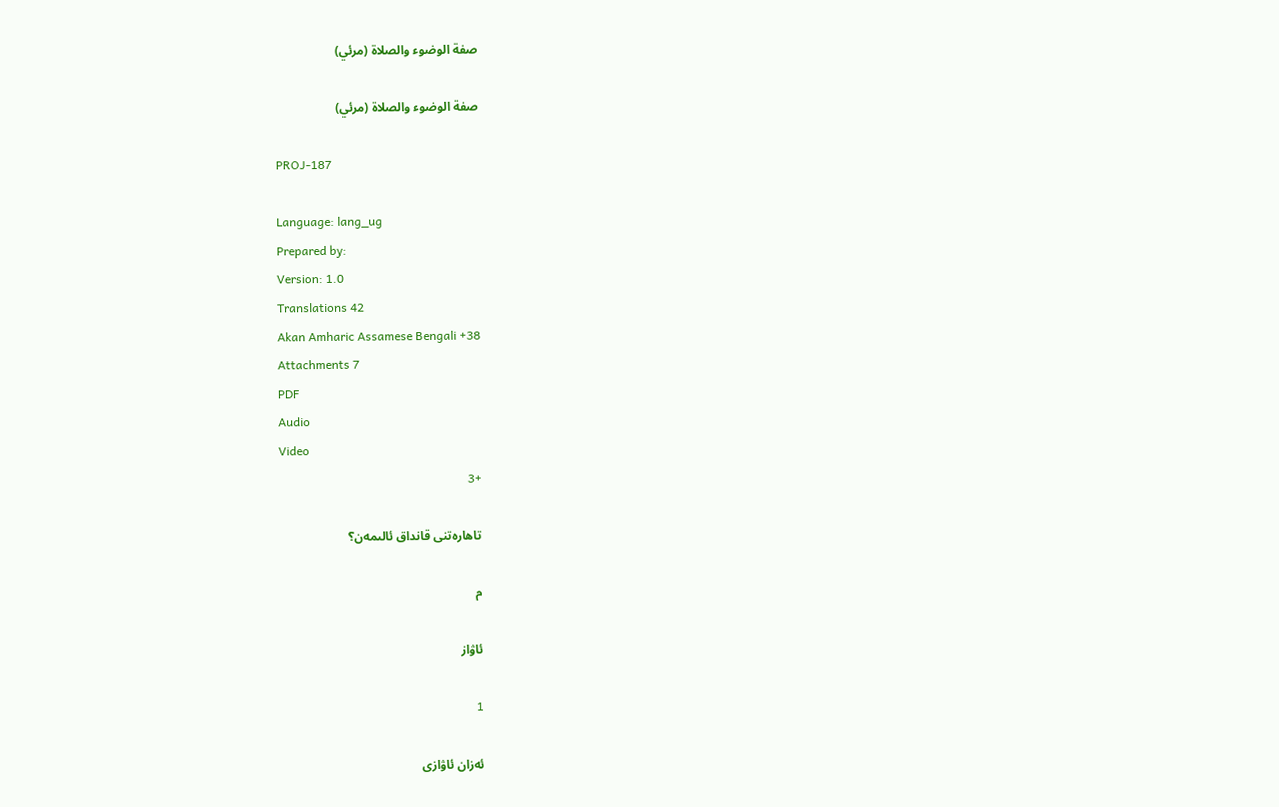صفة الوضوء والصلاة (مرئي)

صفة الوضوء والصلاة (مرئي)

PROJ-187

Language: lang_ug
Prepared by:
Version: 1.0
Translations 42
Akan Amharic Assamese Bengali +38
Attachments 7
PDF
Audio
Video
+3

تاھارەتنى قانداق ئالىمەن؟

م

ئاۋاز

1

ئەزان ئاۋازى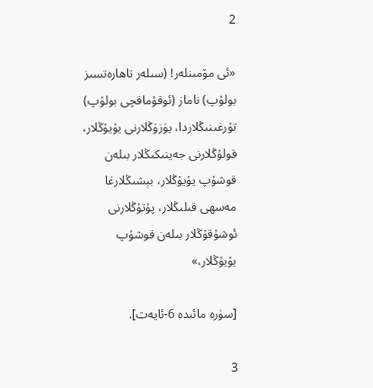2

«ئى مۆمىنلەر! (سىلەر تاھارەتسىز بولۇپ) ناماز (ئوقۇماقچى بولۇپ) تۇرغىنىڭلاردا، يۈزۈڭلارنى يۇيۇڭلار، قولۇڭلارنى جەينىكىڭلار بىلەن قوشۇپ يۇيۇڭلار، بېشىڭلارغا مەسھى قىلىڭلار، پۇتۇڭلارنى ئوشۇقۇڭلار بىلەن قوشۇپ يۇيۇڭلار،»

[سۈرە مائىدە 6-ئايەت].

3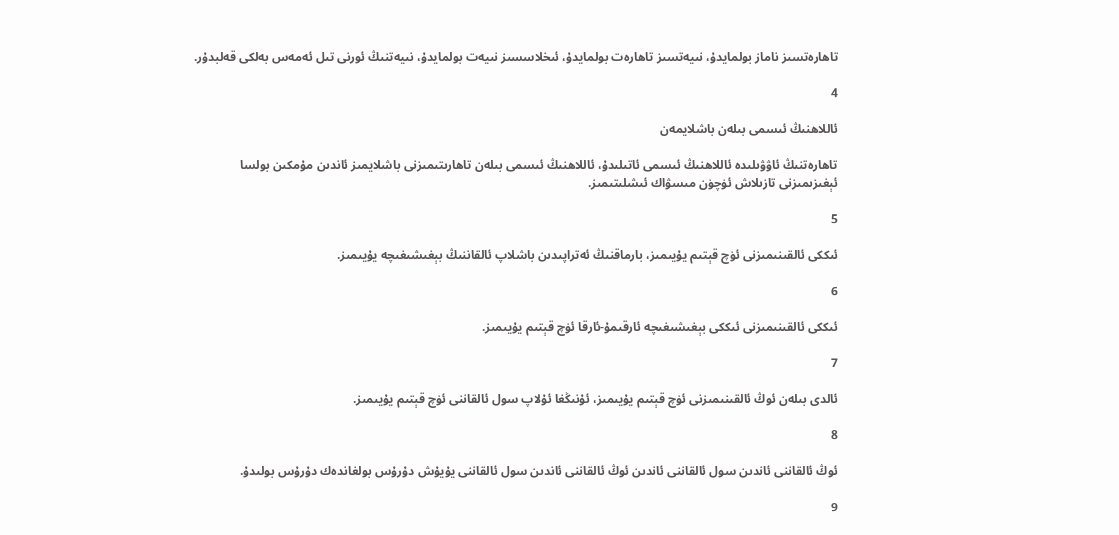تاھارەتسىز ناماز بولمايدۇ، نىيەتسىز تاھارەت بولمايدۇ، ئىخلاسسىز نىيەت بولمايدۇ، نىيەتنىڭ ئورنى تىل ئەمەس بەلكى قەلبدۇر.

4

ئاللاھنىڭ ئىسمى بىلەن باشلايمەن

تاھارەتنىڭ ئاۋۋىلىدە ئاللاھنىڭ ئىسمى ئاتىلىدۇ، ئاللاھنىڭ ئىسمى بىلەن تاھارىتىمىزنى باشلايمىز ئاندىن مۇمكىن بولسا ئېغىزىمىزنى تازىلاش ئۈچۈن مىسۋاك ئىشلىتىمىز.

5

ئىككى ئالقىنىمىزنى ئۈچ قېتىم يۇيىمىز، بارماقنىڭ ئەتراپىدىن باشلاپ ئالقاننىڭ بېغىشىغىچە يۇيىمىز.

6

ئىككى ئالقىنىمىزنى ئىككى بېغىشىغىچە ئارقىمۇ-ئارقا ئۈچ قېتىم يۇيىمىز.

7

ئالدى بىلەن ئوڭ ئالقىنىمىزنى ئۈچ قېتىم يۇيىمىز، ئۇنىڭغا ئۇلاپ سول ئالقاننى ئۈچ قېتىم يۇيىمىز.

8

ئوڭ ئالقاننى ئاندىن سول ئالقاننى ئاندىن ئوڭ ئالقاننى ئاندىن سول ئالقاننى يۇيۇش دۇرۇس بولغاندەك دۇرۇس بولىدۇ.

9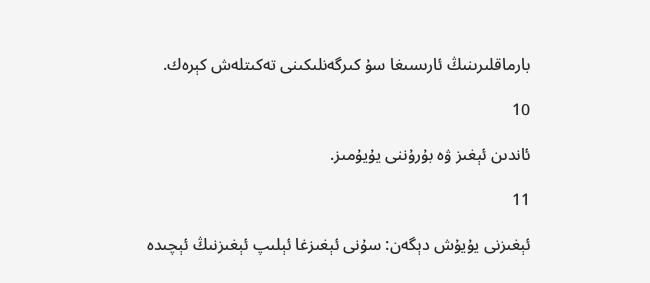بارماقلىرىنىڭ ئارىسىغا سۇ كىرگەنلىكىنى تەكىتلەش كېرەك.

10

ئاندىن ئېغىز ۋە بۇرۇننى يۇيۇمىز.

11

ئېغىزنى يۇيۇش دېگەن: سۇنى ئېغىزغا ئېلىپ ئېغىزنىڭ ئېچىدە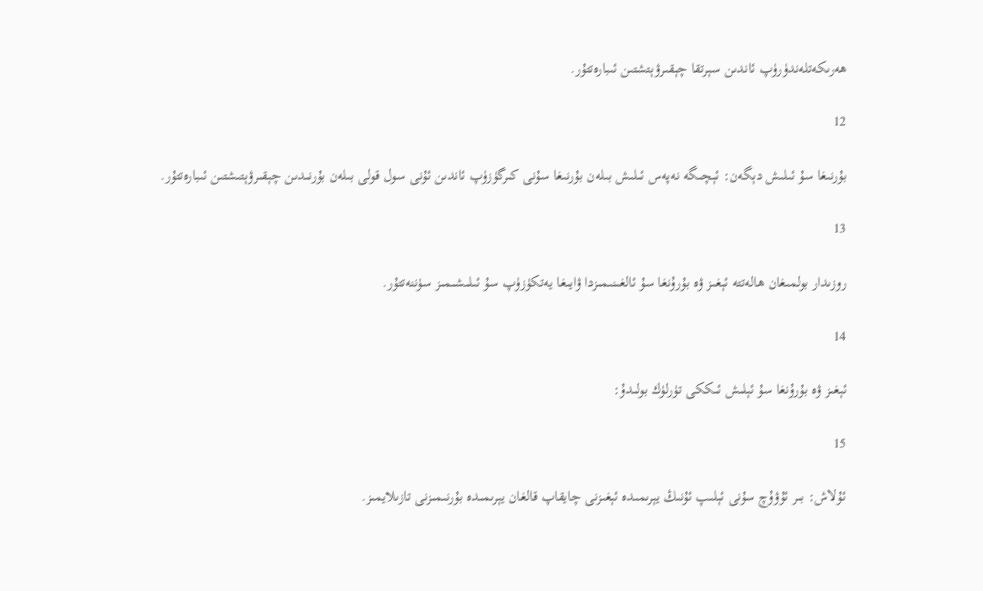ھەرىكەتلەندۈرۈپ ئاندىن سېرتقا چېقىرۋېتشتىن ئىبارەتتۇر.

12

بۇرنىغا سۇ ئىلىش دېگەن: ئېچىگە نەپەس ئىلىش بىلەن بۇرنىغا سۇنى كىرگۈزۈپ ئاندىن ئۇنى سول قولى بىلەن بۇرنىدىن چېقىرۋېتىشتىن ئىبارەتتۇر.

13

روزىدار بولمىغان ھالەتتە ئېغىز ۋە بۇرۇنغا سۇ ئالغىنىمىزدا ۋايىغا يەتكۈزۈپ سۇ ئىلىشىمىز سۈننەتتۇر.

14

ئېغىز ۋە بۇرۇنغا سۇ ئېلىش ئىككى تۈرلۈك بولىدۇ:

15

ئۇلاش: بىر ئۇۋۇچ سۇنى ئېلىپ ئۇنىڭ يېرىمىدە ئېغىزنى چايقاپ قالغان يېرىمىدە بۇرنىمىزنى تازىلايمىز.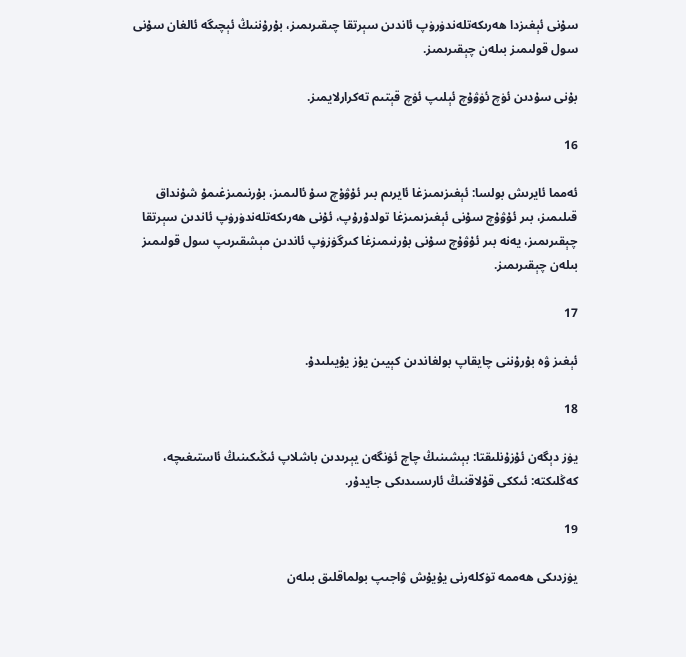سۇنى ئېغىزدا ھەرىكەتلەندۈرۈپ ئاندىن سېرتقا چىقىرىمىز، بۇرۇننىڭ ئېچىگە ئالغان سۇنى سول قولىمىز بىلەن چېقىرىمىز.

بۇنى سۇدىن ئۈچ ئۈۋۇچ ئېلىپ ئۈچ قېتىم تەكرارلايمىز.

16

ئەمما ئايرىش بولسا: ئېغىزىمىزغا ئايرىم بىر ئۇۋۇچ سۇ ئالىمىز، بۇرنىمىزغىمۇ شۇنداق قىلىمىز، بىر ئۇۋۇچ سۇنى ئېغىزىمىزغا تولدۇرۇپ، ئۇنى ھەرىكەتلەندۈرۈپ ئاندىن سېرتقا چېقىرىمىز، يەنە بىر ئۇۋۇچ سۇنى بۇرنىمىزغا كىرگۈزۈپ ئاندىن مېشقىرىپ سول قولىمىز بىلەن چېقىرىمىز.

17

ئېغىز ۋە بۇرۇننى چايقاپ بولغاندىن كېيىن يۇز يۇيىلىدۇ.

18

يۈز دېگەن ئۇزۇنلىقتا: بېشىنىڭ چاچ ئۈنگەن يېرىدىن باشلاپ ئىڭىكىنىڭ ئاستىغىچە، كەڭلىكتە: ئىككى قۇلاقنىڭ ئارىسىدىكى جايدۇر.

19

يۈزدىكى ھەممە تۈكلەرنى يۇيۇش ۋاجىپ بولماقلىق بىلەن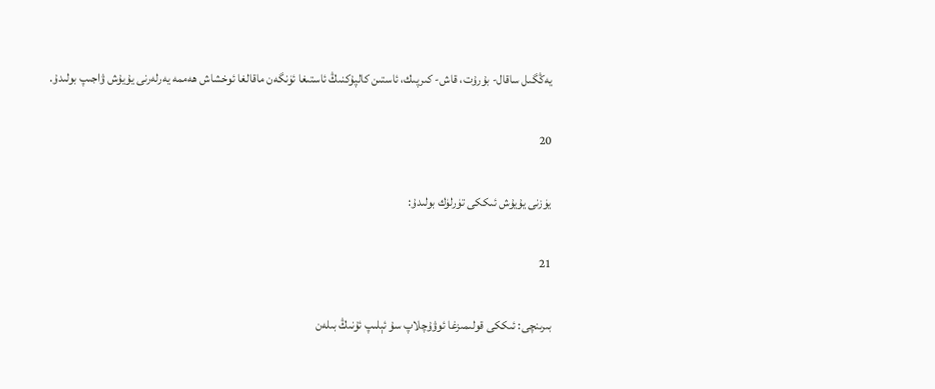يەڭگىل ساقال- بۇرۇت، قاش- كىرپىك، ئاستىن كالپۇكنىڭ ئاستىغا ئۈنگەن ماقالغا ئوخشاش ھەممە يەرلەرنى يۇيۇش ۋاجىپ بولىدۇ.

20

يۈزنى يۇيۇش ئىككى تۈرلۈك بولىدۇ:

21

بىرىنچى: ئىككى قولىمىزغا ئوۋۇچلاپ سۇ ئېلىپ ئۇنىڭ بىلەن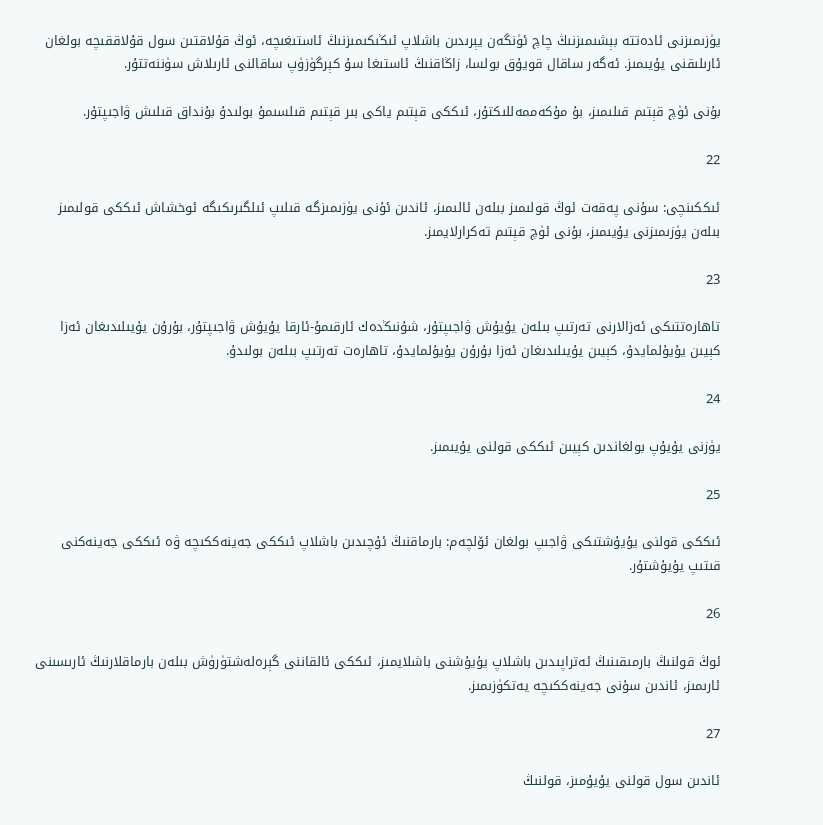يۈزىمىزنى ئادەتتە بېشىمىزنىڭ چاچ ئۈنگەن يېرىدىن باشلاپ ئىڭىكىمىزنىڭ ئاستىغىچە، ئوڭ قۇلاقتىن سول قۇلاققىچە بولغان ئارىلىقنى يۇيىمىز. ئەگەر ساقال قويۇق بولسا، زاڭاقنىڭ ئاستىغا سۇ كېرگۈزۈپ ساقالنى ئارىلاش سۈننەتتۇر.

بۇنى ئۈچ قېتىم قىلىمىز، بۇ مۇكەممەللىكتۇر، ئىككى قېتىم ياكى بىر قېتىم قىلسىمۇ بولىدۇ بۇنداق قىلىش ۋاجىپتۇر.

22

ئىككىنچى: سۇنى پەقەت ئوڭ قولىمىز بىلەن ئالىمىز، ئاندىن ئۇنى يۈزىمىزگە قىلىپ ئىلگىرىكىگە ئوخشاش ئىككى قولىمىز بىلەن يۈزىمىزنى يۇيىمىز، بۇنى ئۈچ قېتىم تەكرارلايمىز.

23

تاھارەتتىكى ئەزالارنى تەرتىپ بىلەن يۇيۇش ۋاجىپتۇر، شۇنىڭدەك ئارقىمۇ-ئارقا يۇيۇش ۋاجىپتۇر، بۇرۇن يۇيىلىدىغان ئەزا كېيىن يۇيۇلمايدۇ، كېيىن يۇيىلىدىغان ئەزا بۇرۇن يۇيۇلمايدۇ، تاھارەت تەرتىپ بىلەن بولىدۇ.

24

يۈزنى يۇيۇپ بولغاندىن كېيىن ئىككى قولنى يۇيىمىز.

25

ئىككى قولنى يۇيۇشتىكى ۋاجىپ بولغان ئۆلچەم: بارماقنىڭ ئۇچىدىن باشلاپ ئىككى جەينەككىچە ۋە ئىككى جەينەكنى قىتىپ يۇيۇشتۇر.

26

ئوڭ قولنىڭ بارمىقىنىڭ ئەتراپىدىن باشلاپ يۇيۇشنى باشلايمىز، ئىككى ئالقاننى گېرەلەشتۈرۈش بىلەن بارماقلارنىڭ ئارىسىنى ئارىمىز، ئاندىن سۇنى جەينەككىچە يەتكۈزىمىز.

27

ئاندىن سول قولنى يۇيۇمىز، قولنىڭ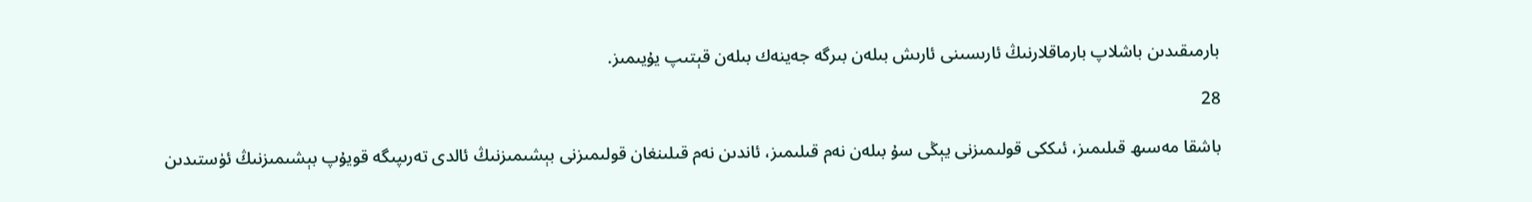بارمىقىدىن باشلاپ بارماقلارنىڭ ئارىسىنى ئارىش بىلەن بىرگە جەينەك بىلەن قېتىپ يۇيىمىز.

28

باشقا مەسىھ قىلىمىز، ئىككى قولىمىزنى يېڭى سۇ بىلەن نەم قىلىمىز، ئاندىن نەم قىلىنغان قولىمىزنى بېشىمىزنىڭ ئالدى تەرىپىگە قويۇپ بېشىمىزنىڭ ئۈستىدىن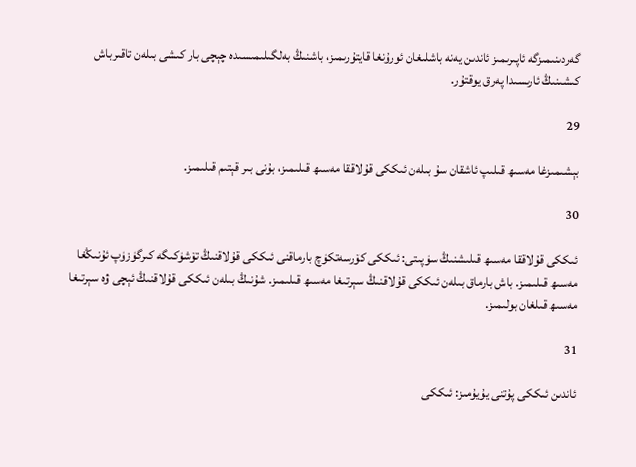گەردىنىمىزگە ئاپىرىمىز ئاندىن يەنە باشلىغان ئورۇنغا قايتۇرىمىز، باشنىڭ بەلگىلىمىسىدە چېچى بار كىشى بىلەن تاقىرباش كىشىنىڭ ئارىسىدا پەرق يوقتۇر.

29

بېشىمىزغا مەسىھ قىلىپ ئاشقان سۇ بىلەن ئىككى قۇلاققا مەسىھ قىلىمىز، بۇنى بىر قېتىم قىلىمىز.

30

ئىككى قۇلاققا مەسىھ قىلىشنىڭ سۈپىتى: ئىككى كۆرسەتكۈچ بارماقنى ئىككى قۇلاقنىڭ تۆشۈكىگە كىرگۈزۈپ ئۇنىڭغا مەسىھ قىلىمىز. باش بارماق بىلەن ئىككى قۇلاقنىڭ سېرتىغا مەسىھ قىلىمىز. شۇنىڭ بىلەن ئىككى قۇلاقنىڭ ئېچى ۋە سېرتىغا مەسىھ قىلغان بولىمىز.

31

ئاندىن ئىككى پۇتنى يۇيۇمىز: ئىككى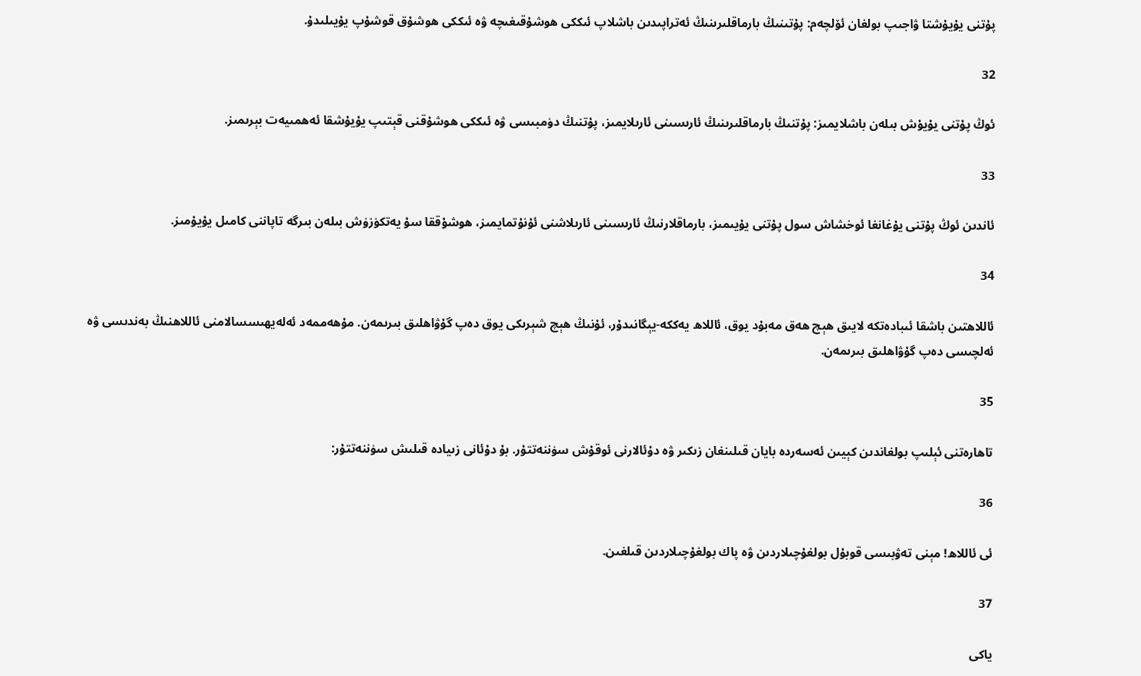پۇتنى يۇيۇشتا ۋاجىپ بولغان ئۆلچەم: پۇتىنىڭ بارماقلىرىنىڭ ئەتراپىدىن باشلاپ ئىككى ھوشۇقىغىچە ۋە ئىككى ھوشۇق قوشۇپ يۇيىلىدۇ.

32

ئوڭ پۇتنى يۇيۇش بىلەن باشلايمىز: پۇتنىڭ بارماقلىرىنىڭ ئارىسىنى ئارىلايمىز، پۇتنىڭ دۈمبىسى ۋە ئىككى ھوشۇقنى قېتىپ يۇيۇشقا ئەھمىيەت بېرىمىز.

33

ئاندىن ئوڭ پۇتنى يۇغانغا ئوخشاش سول پۇتنى يۇيىمىز، بارماقلارنىڭ ئارىسىنى ئارىلاشنى ئۇنۇتمايمىز، ھوشۇققا سۇ يەتكۈزۈش بىلەن بىرگە تاپاننى كامىل يۇيۇمىز.

34

ئاللاھتىن باشقا ئىبادەتكە لايىق ھېچ ھەق مەبۇد يوق، ئاللاھ يەككە-يېگانىدۇر، ئۇنىڭ ھېچ شېرىكى يوق دەپ گۇۋاھلىق بىرىمەن. مۇھەممەد ئەلەيھىسسالامنى ئاللاھنىڭ بەندىسى ۋە ئەلچىسى دەپ گۇۋاھلىق بىرىمەن.

35

تاھارەتنى ئېلىپ بولغاندىن كېيىن ئەسەردە بايان قىلىنغان زىكىر ۋە دۇئالارنى ئوقۇش سۈننەتتۇر. بۇ دۇئانى زىيادە قىلىش سۈننەتتۇر:

36

ئى ئاللاھ! مېنى تەۋبىسى قوبۇل بولغۇچىلاردىن ۋە پاك بولغۇچىلاردىن قىلغىن.

37

ياكى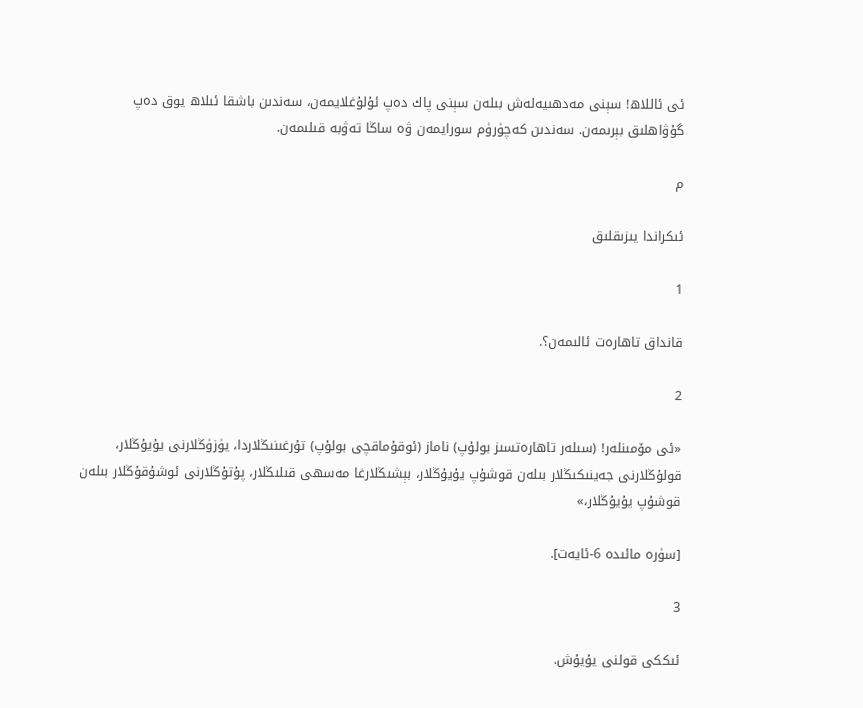ئى ئاللاھ! سېنى مەدھىيەلەش بىلەن سېنى پاك دەپ ئۇلۇغلايمەن، سەندىن باشقا ئىلاھ يوق دەپ گۇۋاھلىق بېرىمەن. سەندىن كەچۈرۈم سورايمەن ۋە ساڭا تەۋبە قىلىمەن.

م

ئىكراندا يىزىقلىق

1

قانداق تاھارەت ئالىمەن؟.

2

«ئى مۆمىنلەر! (سىلەر تاھارەتسىز بولۇپ) ناماز (ئوقۇماقچى بولۇپ) تۇرغىنىڭلاردا، يۈزۈڭلارنى يۇيۇڭلار، قولۇڭلارنى جەينىكىڭلار بىلەن قوشۇپ يۇيۇڭلار، بېشىڭلارغا مەسھى قىلىڭلار، پۇتۇڭلارنى ئوشۇقۇڭلار بىلەن قوشۇپ يۇيۇڭلار،»

[سۈرە مائىدە 6-ئايەت].

3

ئىككى قولنى يۇيۇش.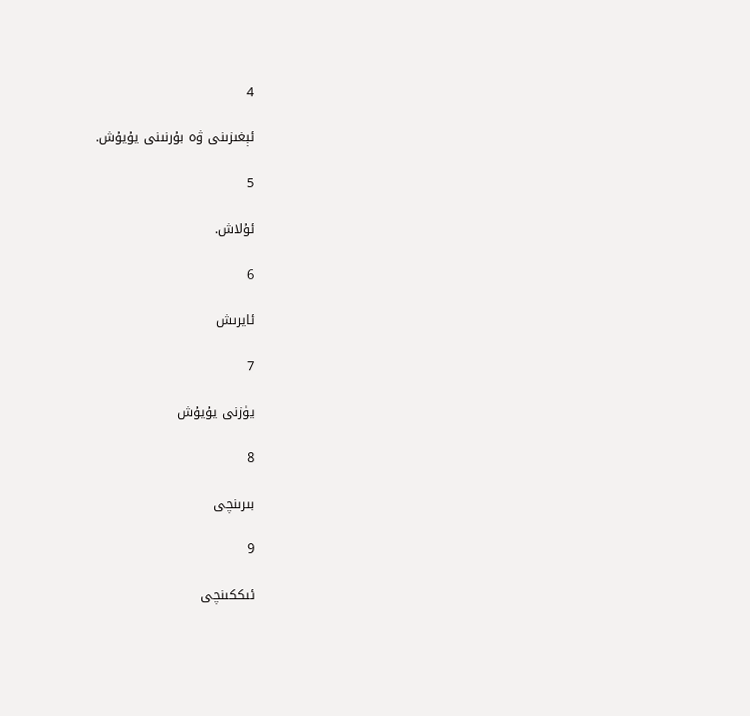4

ئېغىزىنى ۋە بۇرنىنى يۇيۇش.

5

ئۇلاش.

6

ئايرىش

7

يۈزنى يۇيۇش

8

بىرىنچى

9

ئىككىنچى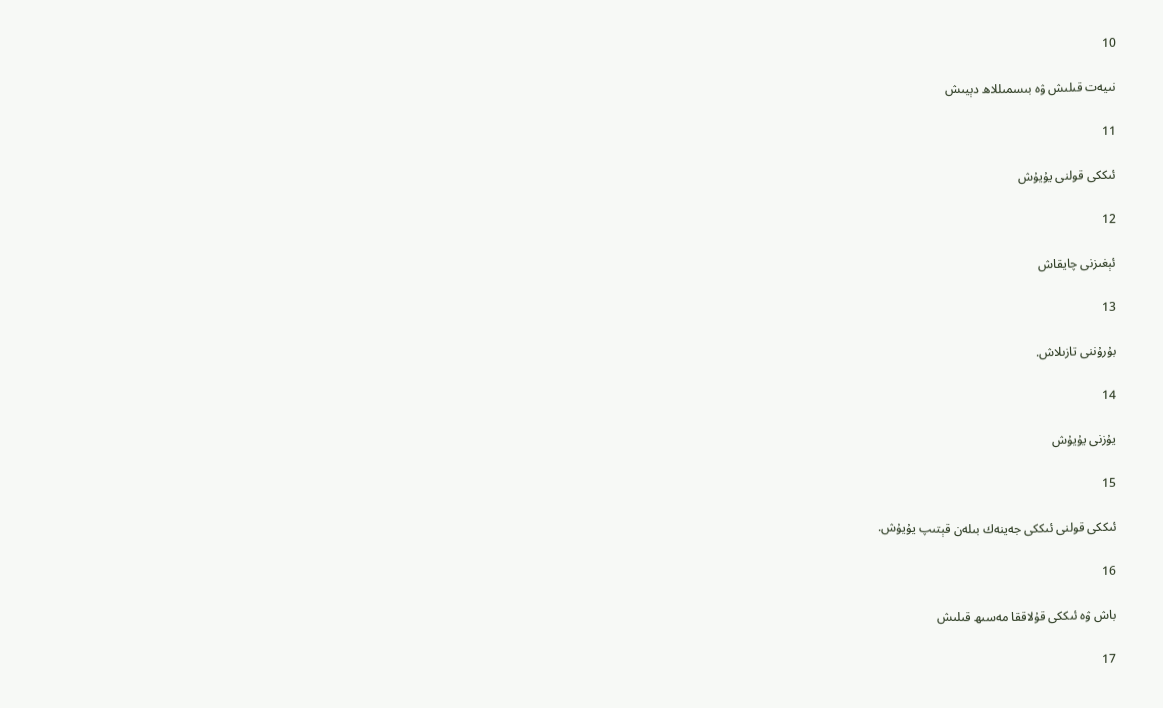10

نىيەت قىلىش ۋە بىسمىللاھ دېيىش

11

ئىككى قولنى يۇيۇش

12

ئېغىزنى چايقاش

13

بۇرۇننى تازىلاش.

14

يۇزنى يۇيۇش

15

ئىككى قولنى ئىككى جەينەك بىلەن قېتىپ يۇيۇش.

16

باش ۋە ئىككى قۇلاققا مەسىھ قىلىش

17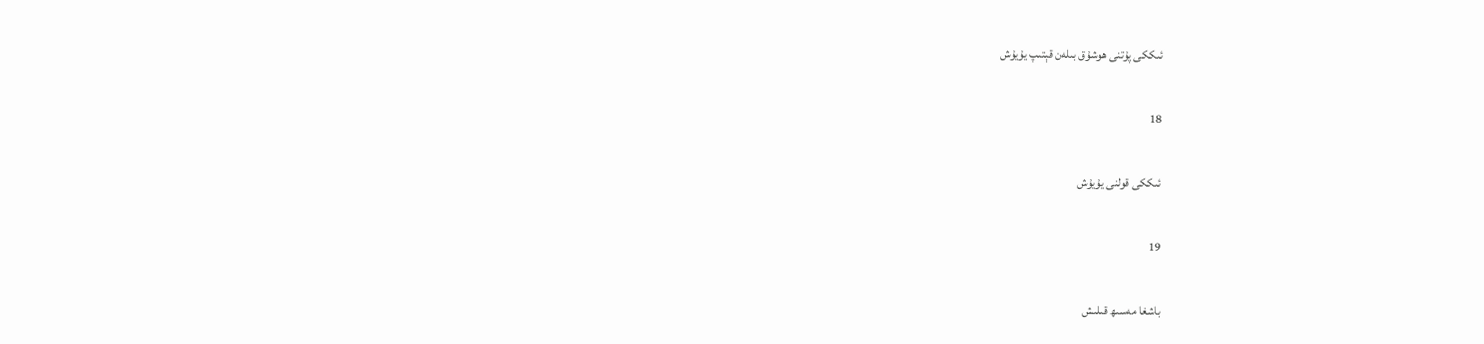ئىككى پۇتنى ھوشۇق بىلەن قېتىپ يۇيۇش

18

ئىككى قولنى يۇيۇش

19

باشغا مەسىھ قىلىش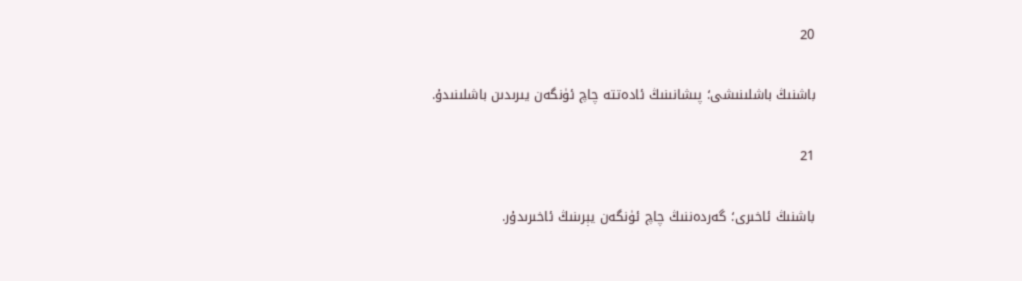20

باشنىڭ باشلىنىشى؛ پىشانىنىڭ ئادەتتە چاچ ئۈنگەن يىرىدىن باشلىنىدۇ.

21

باشنىڭ ئاخىرى؛ گەردەننىڭ چاچ ئۈنگەن يېرىنىڭ ئاخىرىدۇر.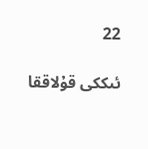22

ئىككى قۇلاققا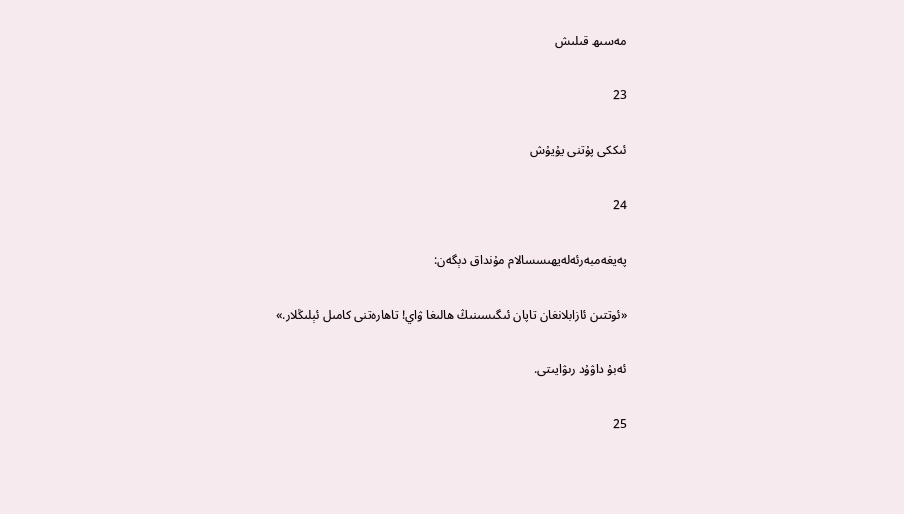مەسىھ قىلىش

23

ئىككى پۇتنى يۇيۇش

24

پەيغەمبەرئەلەيھىسسالام مۇنداق دېگەن:

«ئوتتىن ئازابلانغان تاپان ئىگىسىنىڭ ھالىغا ۋاي! تاھارەتنى كامىل ئېلىڭلار.»

ئەبۇ داۋۇد رىۋايىتى.

25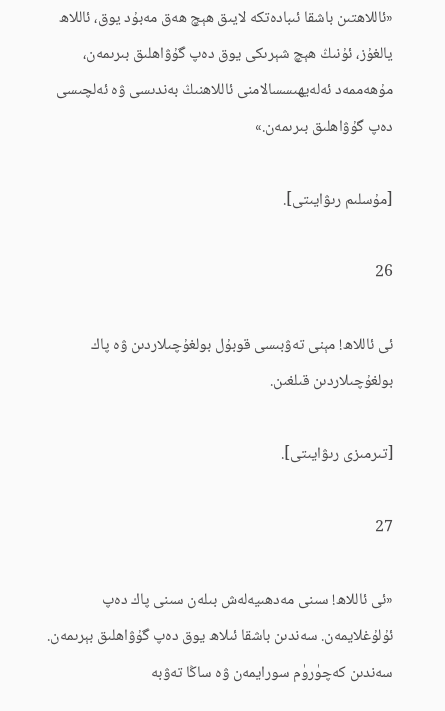«ئاللاھتىن باشقا ئىبادەتكە لايىق ھېچ ھەق مەبۇد يوق، ئاللاھ يالغۇز، ئۇنىڭ ھېچ شېرىكى يوق دەپ گۇۋاھلىق بىرىمەن، مۇھەممەد ئەلەيھىسسالامنى ئاللاھنىڭ بەندىسى ۋە ئەلچىسى دەپ گۇۋاھلىق بىرىمەن.»

[مۇسلىم رىۋايىتى].

26

ئى ئاللاھ! مېنى تەۋبىسى قوبۇل بولغۇچىلاردىن ۋە پاك بولغۇچىلاردىن قىلغىن.

[تىرمىزى رىۋايىتى].

27

«ئى ئاللاھ! سىنى مەدھىيەلەش بىلەن سىنى پاك دەپ ئۇلۇغلايمەن. سەندىن باشقا ئىلاھ يوق دەپ گۇۋاھلىق بېرىمەن. سەندىن كەچۈرۈم سورايمەن ۋە ساڭا تەۋبە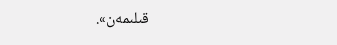قىلىمەن».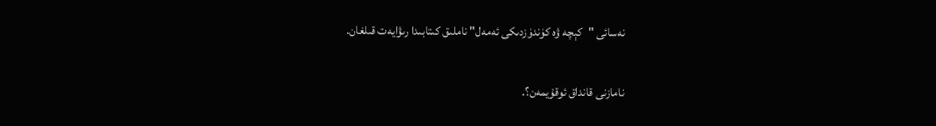نەسائى "كېچە ۋە كۈندۈزدىكى ئەمەل" ناملىق كىتابىدا رىۋايەت قىلغان.

نامازنى قانداق ئوقۇيمەن؟.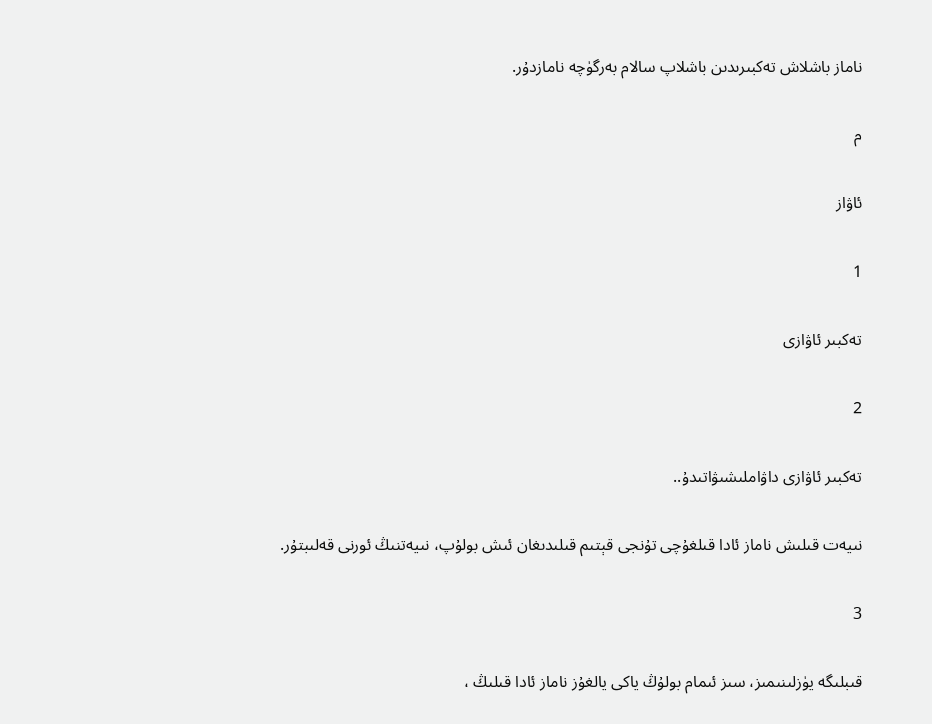ناماز باشلاش تەكبىرىدىن باشلاپ سالام بەرگۈچە نامازدۇر.

م

ئاۋاز

1

تەكبىر ئاۋازى

2

تەكبىر ئاۋازى داۋاملىشىۋاتىدۇ..

نىيەت قىلىش ناماز ئادا قىلغۇچى تۇنجى قېتىم قىلىدىغان ئىش بولۇپ، نىيەتنىڭ ئورنى قەلىبتۇر.

3

قىبلىگە يۈزلىنىمىز، سىز ئىمام بولۇڭ ياكى يالغۇز ناماز ئادا قىلىڭ ،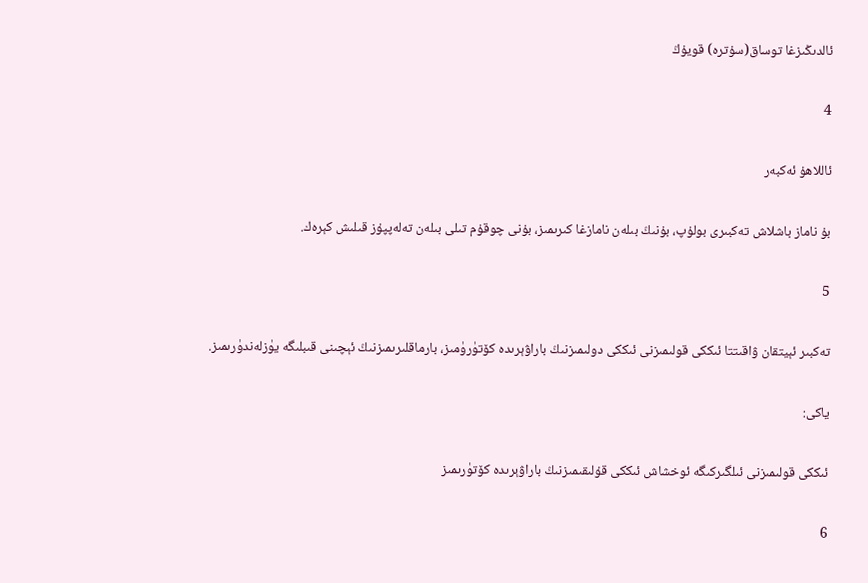ئالدىڭىزغا توساق(سۇترە) قويۇڭ

4

ئاللاھۇ ئەكبەر

بۇ ناماز باشلاش تەكبىرى بولۇپ، بۇنىڭ بىلەن نامازغا كىرىمىز، بۇنى چوقۇم تىلى بىلەن تەلەپپۇز قىلىش كېرەك.

5

تەكبىر ئېيتقان ۋاقىتتا ئىككى قولىمىزنى ئىككى دولىمىزنىڭ باراۋېرىدە كۆتۈرۈمىز، بارماقلىرىمىزنىڭ ئېچىنى قىبلىگە يۈزلەندۈرىمىز.

ياكى:

ئىككى قولىمىزنى ئىلگىركىگە ئوخشاش ئىككى قۇلىقىمىزنىڭ باراۋېرىدە كۆتۈرىمىز

6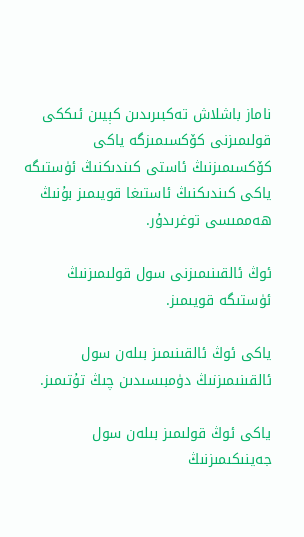ناماز باشلاش تەكبىرىدىن كېيىن ئىككى قولىمىزنى كۆكسىمىزگە ياكى كۆكسىمىزنىڭ ئاستى كىندىكنىڭ ئۈستىگە ياكى كىندىكنىڭ ئاستىغا قويىمىز بۇنىڭ ھەممىسى توغرىدۇر.

ئوڭ ئالقىنىمىزنى سول قولىمىزنىڭ ئۈستىگە قويىمىز.

ياكى ئوڭ ئالقىنىمىز بىلەن سول ئالقىنىمىزنىڭ دۈمبىسىدىن چىڭ تۇتىمىز.

ياكى ئوڭ قولىمىز بىلەن سول جەينىكىمىزنىڭ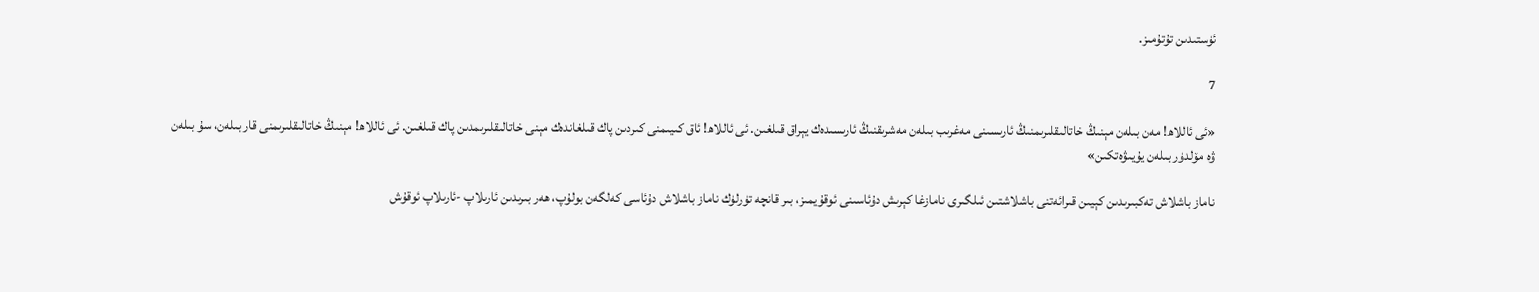ئۈستىدىن تۇتۇمىز.

7

«ئى ئاللاھ! مەن بىلەن مېنىڭ خاتالىقلىرىمنىڭ ئارىسىنى مەغرىب بىلەن مەشرىقنىڭ ئارىسىدەك يېراق قىلغىن. ئى ئاللاھ! ئاق كىيىمنى كىردىن پاك قىلغاندەك مېنى خاتالىقلىرىمدىن پاك قىلغىن. ئى ئاللاھ! مېنىڭ خاتالىقلىرىمنى قار بىلەن، سۇ بىلەن ۋە مۆلدۈر بىلەن يۇيىۋەتكىن»

ناماز باشلاش تەكبىرىدىن كېيىن قىرائەتنى باشلاشتىن ئىلگىرى نامازغا كېرىش دۇئاسىنى ئوقۇيمىز، بىر قانچە تۈرلۈك ناماز باشلاش دۇئاسى كەلگەن بولۇپ، ھەر بىرىدىن ئارىلاپ -ئارىلاپ ئوقۇش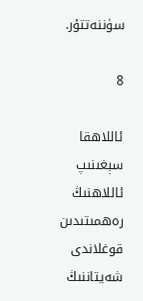سۈننەتتۇر.

8

ئاللاھقا سېغىنىپ ئاللاھنىڭ رەھمىتىدىن قوغلاندى شەيتاننىڭ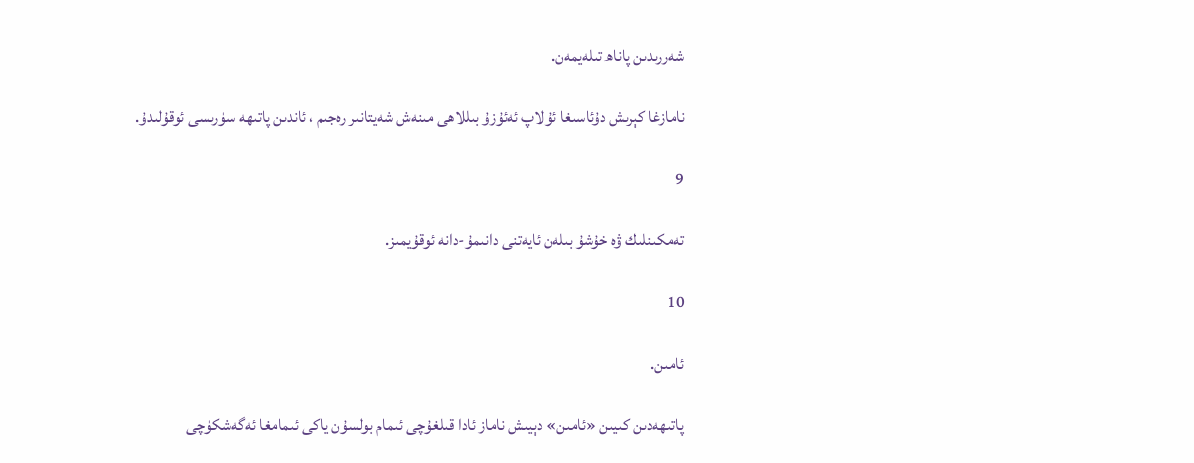شەررىدىن پاناھ تىلەيمەن.

نامازغا كېرىش دۇئاسىغا ئۇلاپ ئەئۇزۇ بىللاھى مىنەش شەيتانىر رەجىم ، ئاندىن پاتىھە سۈرىسى ئوقۇلىدۇ.

9

تەمكىنلىك ۋە خۇشۇ بىلەن ئايەتنى دانىمۇ-دانە ئوقۇيمىز.

10

ئامىن.

پاتىھەدىن كىيىن «ئامىن» دېيىش ناماز ئادا قىلغۇچى ئىمام بولسۇن ياكى ئىمامغا ئەگەشكۈچى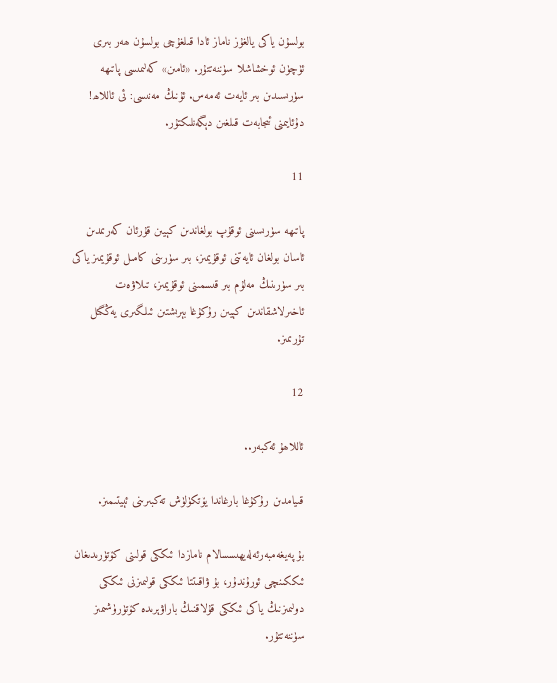بولسۇن ياكى يالغۇز ناماز ئادا قىلغۇچى بولسۇن ھەر بىرى ئۈچۈن ئوخشاشلا سۈننەتتۇر. «ئامىن» كەلىمىسى پاتىھە سۈرىسىدىن بىر ئايەت ئەمەس. ئۇنىڭ مەنىسى: ئى ئاللاھ! دۇئايىمنى ئىجابەت قىلغىن دېگەنلىكتۇر.

11

پاتىھە سۈرىسىنى ئوقۇپ بولغاندىن كېيىن قۇرئان كەرىمدىن ئاسان بولغان ئايەتنى ئوقۇيمىز، بىر سۈرىنى كامىل ئوقۇيمىز ياكى بىر سۈرىنىڭ مەلۇم بىر قىسمىنى ئوقۇيمىز، تىلاۋەت ئاخىرلاشقاندىن كېيىن رۇكۇغا بېرىشتىن ئىلگىرى يەڭگىل تۇرىمىز.

12

ئاللاھۇ ئەكبەر..

قىيامدىن رۇكۇغا بارغاندا يۆتكۈلۈش تەكبىرىنى ئېيتىمىز.

بۇ پەيغەمبەرئەلەيھىسسالام نامازدا ئىككى قولىنى كۆتۈرىدىغان ئىككىنچى ئورۇندۇر، بۇ ۋاقىتتا ئىككى قولىمىزنى ئىككى دولىمىزنىڭ ياكى ئىككى قۇلاقنىڭ باراۋېرىدە كۆتۈرۈشىمىز سۈننەتتۇر.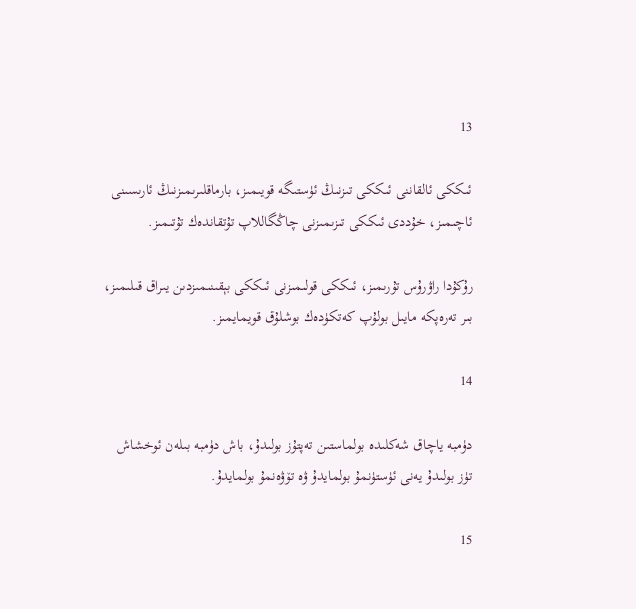13

ئىككى ئالقاننى ئىككى تىزنىڭ ئۈستىگە قويىمىز، بارماقلىرىمىزنىڭ ئارىسىنى ئاچىمىز، خۇددى ئىككى تىزىمىزنى چاڭگاللاپ تۇتقاندەك تۇتىمىز.

رۇكۇدا راۋرۇس تۇرىمىز، ئىككى قولىمىزنى ئىككى بېقىنىمىزدىن يىراق قىلىمىز، بىر تەرەپكە مايىل بولۇپ كەتكۈدەك بوشلۇق قويمايمىز.

14

دۈمبە ياچاق شەكلىدە بولماستىن تەپتۇز بولىدۇ، باش دۈمبە بىلەن ئوخشاش تۈز بولىدۇ يەنى ئۈستۈنمۇ بولمايدۇ ۋە تۆۋەنمۇ بولمايدۇ.

15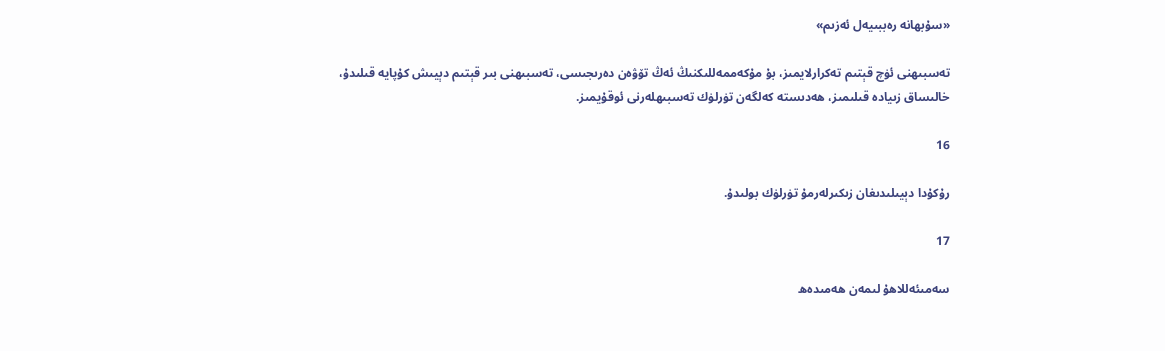«سۇبھانە رەببىيەل ئەزىم»

تەسبىھنى ئۈچ قېتىم تەكرارلايمىز، بۇ مۇكەممەللىكنىڭ ئەڭ تۆۋەن دەرىجىسى، تەسبىھنى بىر قېتىم دېيىش كۇپايە قىلىدۇ، خالىساق زىيادە قىلىمىز، ھەدىستە كەلگەن تۈرلۈك تەسبىھلەرنى ئوقۇيمىز.

16

رۇكۇدا دېيىلىدىغان زىكىرلەرمۇ تۈرلۈك بولىدۇ.

17

سەمىئەللاھۇ لىمەن ھەمىدەھ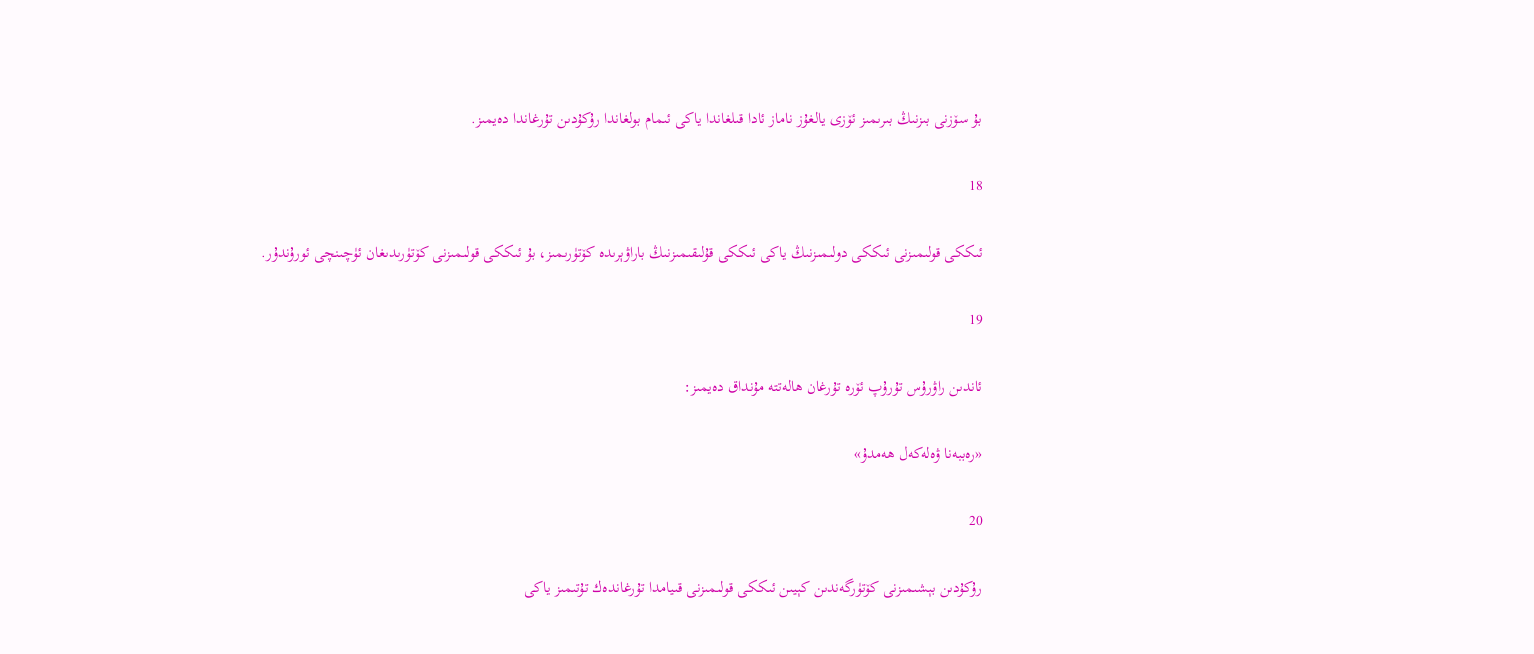بۇ سۆزنى بىزنىڭ بىرىمىز ئۆزى يالغۇز ناماز ئادا قىلغاندا ياكى ئىمام بولغاندا رۇكۇدىن تۇرغاندا دەيمىز.

18

ئىككى قولىمىزنى ئىككى دولىمىزنىڭ ياكى ئىككى قۇلىقىمىزنىڭ باراۋېرىدە كۆتۈرىمىز، بۇ ئىككى قولىمىزنى كۆتۈرىدىغان ئۈچىنچى ئورۇندۇر.

19

ئاندىن راۋرۇس تۇرۇپ ئۆرە تۇرغان ھالەتتە مۇنداق دەيمىز:

«رەببەنا ۋەلەكەل ھەمدۇ»

20

رۇكۇدىن بېشىمىزنى كۆتۈرگەندىن كېيىن ئىككى قولىمىزنى قىيامدا تۇرغاندەك تۇتىمىز ياكى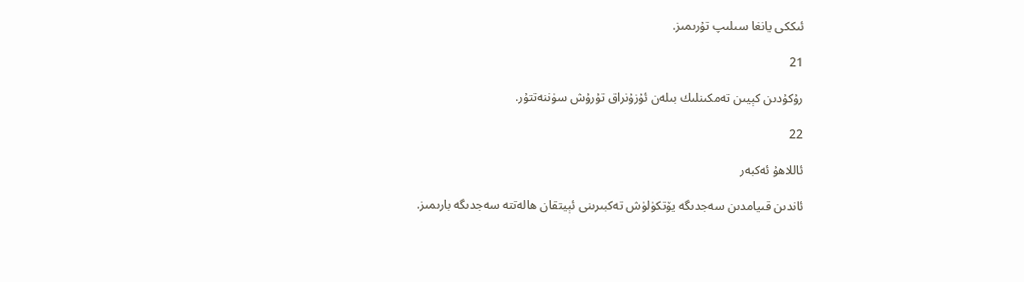ئىككى يانغا سىلىپ تۇرىمىز.

21

رۇكۇدىن كېيىن تەمكىنلىك بىلەن ئۇزۇنراق تۇرۇش سۈننەتتۇر.

22

ئاللاھۇ ئەكبەر

ئاندىن قىيامدىن سەجدىگە يۆتكۈلۈش تەكبىرىنى ئېيتقان ھالەتتە سەجدىگە بارىمىز.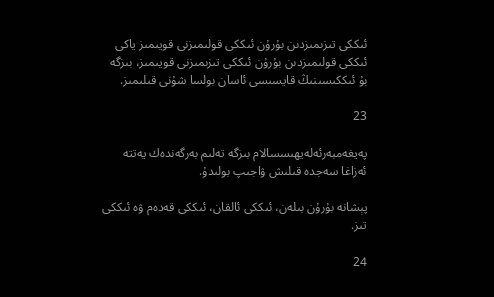ئىككى تىزىمىزدىن بۇرۇن ئىككى قولىمىزنى قويىمىز ياكى ئىككى قولىمىزدىن بۇرۇن ئىككى تىزىمىزنى قويىمىز، بىزگە بۇ ئىككىسىنىڭ قايسىسى ئاسان بولسا شۇنى قىلىمىز.

23

پەيغەمبەرئەلەيھىسسالام بىزگە تەلىم بەرگەندەك يەتتە ئەزاغا سەجدە قىلىش ۋاجىپ بولىدۇ.

پېشانە بۇرۇن بىلەن، ئىككى ئالقان، ئىككى قەدەم ۋە ئىككى تىز.

24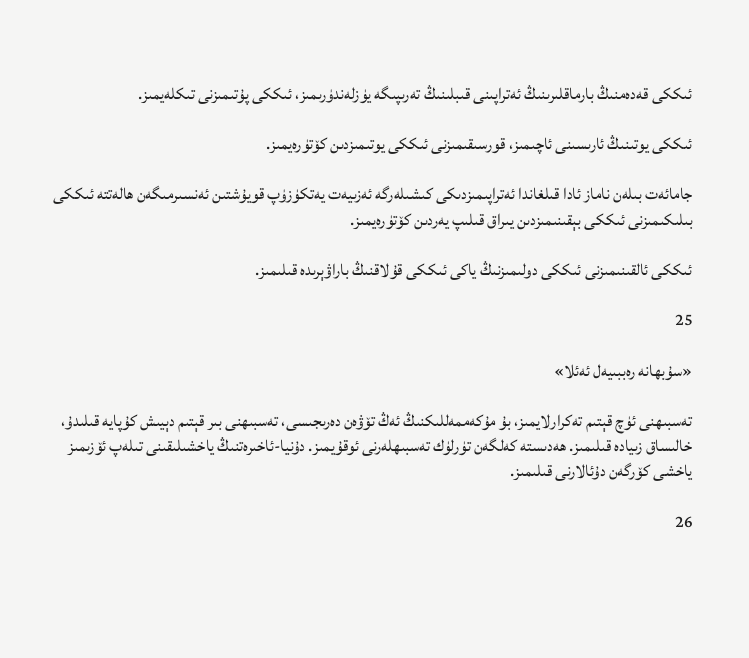ئىككى قەدەمنىڭ بارماقلىرىنىڭ ئەتراپىنى قىبلىنىڭ تەرىپىگە يۈزلەندۈرىمىز، ئىككى پۇتىمىزنى تىكلەيمىز.

ئىككى يوتىنىڭ ئارىسىنى ئاچىمىز، قورسىقىمىزنى ئىككى يوتىمىزدىن كۆتۈرەيمىز.

جامائەت بىلەن ناماز ئادا قىلغاندا ئەتراپىمىزدىكى كىشىلەرگە ئەزىيەت يەتكۈزۈپ قويۇشتىن ئەنسىرمىگەن ھالەتتە ئىككى بىلىكىمىزنى ئىككى بېقىنىمىزدىن يىراق قىلىپ يەردىن كۆتۈرەيمىز.

ئىككى ئالقىنىمىزنى ئىككى دولىمىزنىڭ ياكى ئىككى قۇلاقنىڭ باراۋېرىدە قىلىمىز.

25

«سۇبھانە رەببىيەل ئەئلا»

تەسبىھنى ئۈچ قېتىم تەكرارلايمىز، بۇ مۇكەممەللىكنىڭ ئەڭ تۆۋەن دەرىجىسى، تەسبىھنى بىر قېتىم دېيىش كۇپايە قىلىدۇ، خالىساق زىيادە قىلىمىز. ھەدىستە كەلگەن تۈرلۈك تەسبىھلەرنى ئوقۇيمىز. دۇنيا-ئاخىرەتنىڭ ياخشىلىقىنى تىلەپ ئۆزىمىز ياخشى كۆرگەن دۇئالارنى قىلىمىز.

26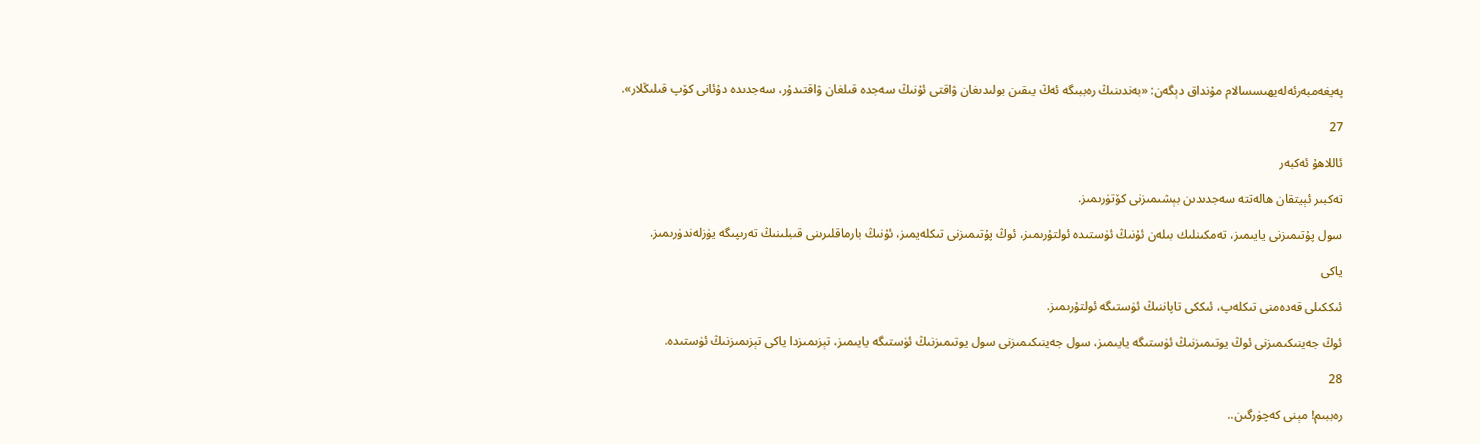پەيغەمبەرئەلەيھىسسالام مۇنداق دېگەن: «بەندىنىڭ رەببىگە ئەڭ يىقىن بولىدىغان ۋاقتى ئۇنىڭ سەجدە قىلغان ۋاقتىدۇر، سەجدىدە دۇئانى كۆپ قىلىڭلار».

27

ئاللاھۇ ئەكبەر

تەكبىر ئېيتقان ھالەتتە سەجدىدىن بېشىمىزنى كۆتۈرىمىز.

سول پۇتىمىزنى يايىمىز، تەمكىنلىك بىلەن ئۇنىڭ ئۈستىدە ئولتۇرىمىز، ئوڭ پۇتىمىزنى تىكلەيمىز، ئۇنىڭ بارماقلىرىنى قىبلىنىڭ تەرىپىگە يۈزلەندۈرىمىز.

ياكى

ئىككىلى قەدەمنى تىكلەپ، ئىككى تاپاننىڭ ئۈستىگە ئولتۇرىمىز.

ئوڭ جەينىكىمىزنى ئوڭ يوتىمىزنىڭ ئۈستىگە يايىمىز، سول جەينىكىمىزنى سول يوتىمىزنىڭ ئۈستىگە يايىمىز، تېزىمىزدا ياكى تېزىمىزنىڭ ئۈستىدە.

28

رەببىم! مېنى كەچۈرگىن..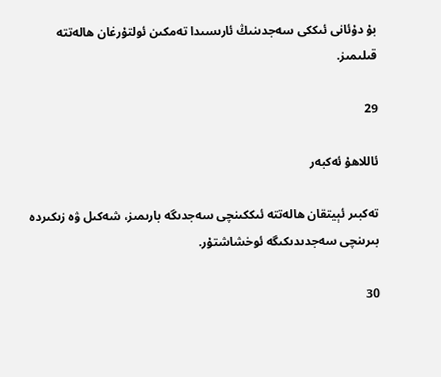بۇ دۇئانى ئىككى سەجدىنىڭ ئارىسىدا تەمكىن ئولتۇرغان ھالەتتە قىلىمىز.

29

ئاللاھۇ ئەكبەر

تەكبىر ئېيتقان ھالەتتە ئىككىنچى سەجدىگە بارىمىز، شەكىل ۋە زىكىردە بىرىنچى سەجدىدىكىگە ئوخشاشتۇر.

30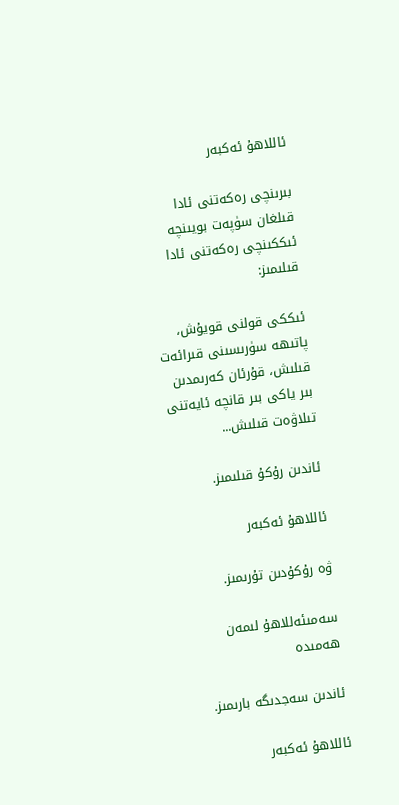ئاللاھۇ ئەكبەر

بىرىنچى رەكەتنى ئادا قىلغان سۈپەت بويىنچە ئىككىنچى رەكەتنى ئادا قىلىمىز:

ئىككى قولنى قويۇش، پاتىھە سۈرىسىنى قىرائەت قىلىش، قۇرئان كەرىمدىن بىر ياكى بىر قانچە ئايەتنى تىلاۋەت قىلىش...

ئاندىن رۇكۇ قىلىمىز.

ئاللاھۇ ئەكبەر

ۋە رۇكۇدىن تۇرىمىز.

سەمىئەللاھۇ لىمەن ھەمىدە

ئاندىن سەجدىگە بارىمىز.

ئاللاھۇ ئەكبەر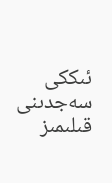ئىككى سەجدىنى قىلىمىز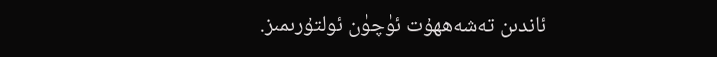ئاندىن تەشەھھۇت ئۈچۈن ئولتۇرىمىز.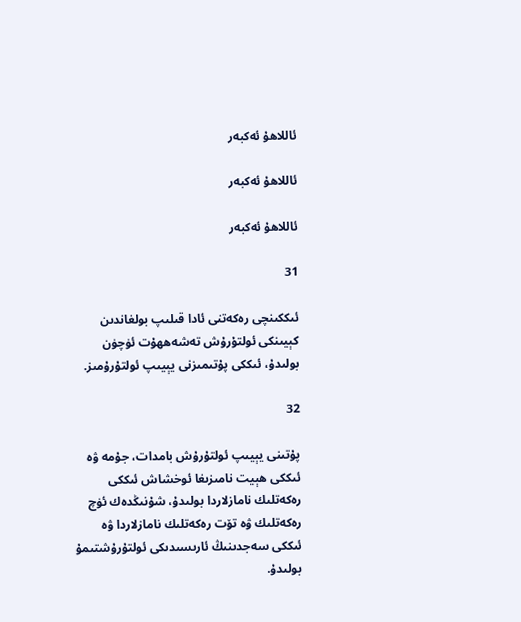ئاللاھۇ ئەكبەر

ئاللاھۇ ئەكبەر

ئاللاھۇ ئەكبەر

31

ئىككىنچى رەكەتنى ئادا قىلىپ بولغاندىن كېيىنكى ئولتۇرۇش تەشەھھۇت ئۈچۈن بولىدۇ، ئىككى پۇتىمىزنى يېيىپ ئولتۇرۇمىز.

32

پۇتىنى يېيىپ ئولتۇرۇش بامدات، جۇمە ۋە ئىككى ھېيت نامىزىغا ئوخشاش ئىككى رەكەتلىك نامازلاردا بولىدۇ، شۇنىڭدەك ئۈچ رەكەتلىك ۋە تۆت رەكەتلىك نامازلاردا ۋە ئىككى سەجدىنىڭ ئارىسىدىكى ئولتۇرۇشتىمۇ بولىدۇ.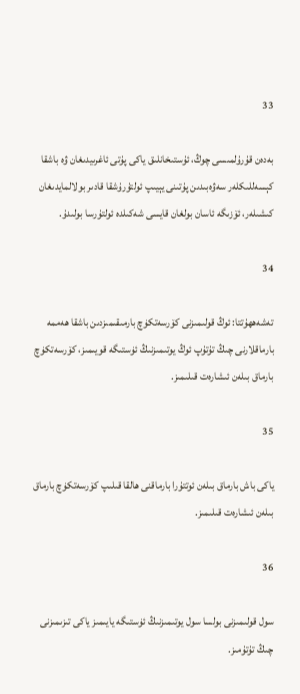33

بەدەن قۇرۇلمىسى چوڭ، ئۇستىخانلىق ياكى پۇتى ئاغرىيدىغان ۋە باشقا كېسەللىكلەر سەۋەبىدىن پۇتىنى يېيىپ ئولتۇرۇشقا قادىر بولالمايدىغان كىشىلەر، ئۆزىگە ئاسان بولغان قايسى شەكىلدە ئولتۇرسا بولىدۇ.

34

تەشەھھۇتتا: ئوڭ قولىمىزنى كۆرسەتكۈچ بارمىقىمىزدىن باشقا ھەممە بارماقلارنى چىڭ تۇتۇپ ئوڭ يوتىمىزنىڭ ئۈستىگە قويىمىز، كۆرسەتكۈچ بارماق بىلەن ئىشارەت قىلىمىز.

35

ياكى باش بارماق بىلەن ئوتتۇرا بارماقنى ھالقا قىلىپ كۆرسەتكۈچ بارماق بىلەن ئىشارەت قىلىمىز.

36

سول قولىمىزنى بولسا سول يوتىمىزنىڭ ئۈستىگە يايىمىز ياكى تىزىمىزنى چىڭ تۇتۇمىز.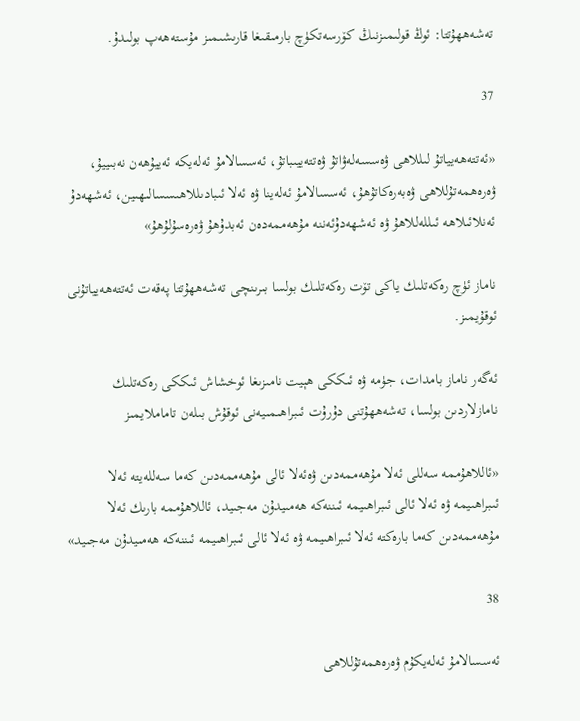تەشەھھۇتتا: ئوڭ قولىمىزنىڭ كۆرسەتكۈچ بارمىقىغا قارىشىمىز مۇستەھەپ بولىدۇ.

37

«ئەتتەھەيياتۇ لىللاھى ۋەسسەلەۋاتۇ ۋەتتەييىباتۇ، ئەسسالامۇ ئەلەيكە ئەييۇھەن نەبىييۇ، ۋەرەھمەتۇللاھى ۋەبەرەكاتۇھۇ، ئەسسالامۇ ئەلەينا ۋە ئەلا ئىبادىللاھىسسالىھىين، ئەشھەدۇ ئەنلائىلاھە ئىللەللاھۇ ۋە ئەشھەدۇئەننە مۇھەممەدەن ئەبدۇھۇ ۋەرەسۇلۇھۇ»

ناماز ئۈچ رەكەتلىك ياكى تۆت رەكەتلىك بولسا بىرىنچى تەشەھھۇتتا پەقەت ئەتتەھەيياتۇنى ئوقۇيمىز.

ئەگەر ناماز بامدات، جۈمە ۋە ئىككى ھېيت نامىزىغا ئوخشاش ئىككى رەكەتلىك نامازلاردىن بولسا، تەشەھھۇتنى دۇرۇت ئىبراھىمىيەنى ئوقۇش بىلەن تاماملايمىز

«ئاللاھۇممە سەللى ئەلا مۇھەممەدىن ۋەئەلا ئالى مۇھەممەدىن كەما سەللەيتە ئەلا ئىبراھىيمە ۋە ئەلا ئالى ئىبراھىيمە ئىننەكە ھەمىيدۇن مەجىيد، ئاللاھۇممە بارىك ئەلا مۇھەممەدىن كەما بارەكتە ئەلا ئىبراھىيمە ۋە ئەلا ئالى ئىبراھىيمە ئىننەكە ھەمىيدۇن مەجىيد»

38

ئەسسالامۇ ئەلەيكۇم ۋەرەھمەتۇللاھى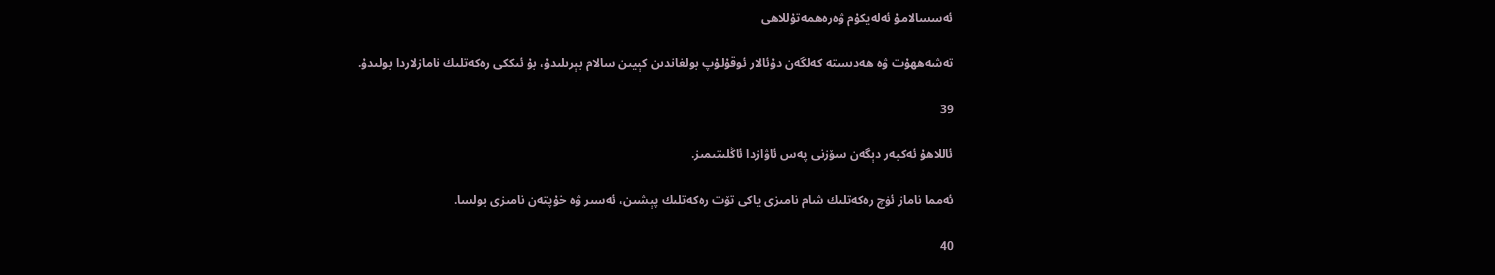ئەسسالامۇ ئەلەيكۇم ۋەرەھمەتۇللاھى

تەشەھھۇت ۋە ھەدىستە كەلگەن دۇئالار ئوقۇلۇپ بولغاندىن كېيىن سالام بېرىلىدۇ، بۇ ئىككى رەكەتلىك نامازلاردا بولىدۇ.

39

ئاللاھۇ ئەكبەر دېگەن سۆزنى پەس ئاۋازدا ئاڭلىتىمىز.

ئەمما ناماز ئۈچ رەكەتلىك شام نامىزى ياكى تۆت رەكەتلىك پېشىن، ئەسىر ۋە خۇپتەن نامىزى بولسا.

40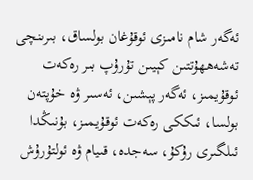ئەگەر شام نامىزى ئوقۇغان بولساق، بىرىنچى تەشەھھۇتتىن كېيىن تۇرۇپ بىر رەكەت ئوقۇيمىز، ئەگەر پېشىن، ئەسىر ۋە خۇپتەن بولسا، ئىككى رەكەت ئوقۇيمىز، بۇنىڭدا ئىلگىرى رۇكۇ، سەجدە، قىيام ۋە ئولتۇرۇش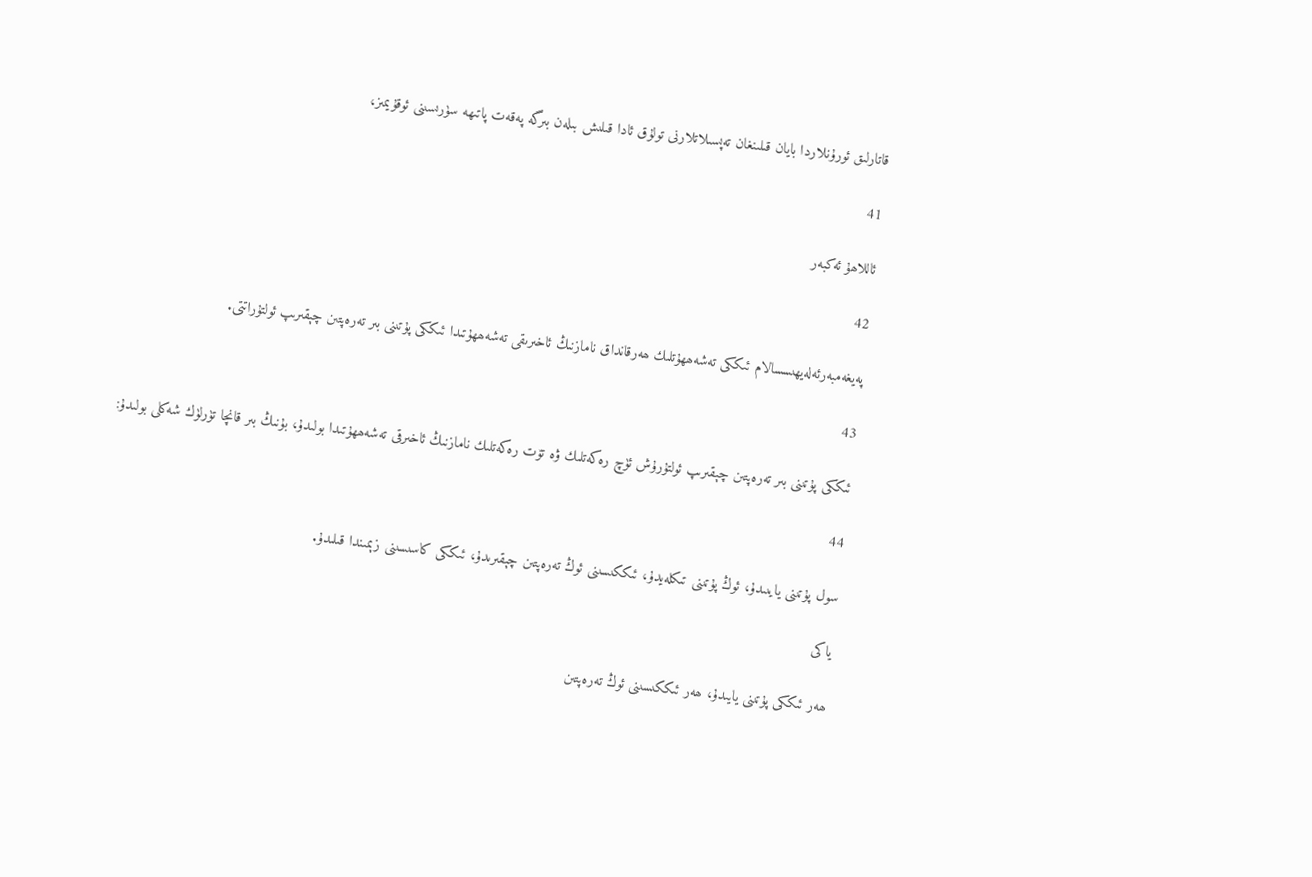قاتارلىق ئورۇنلاردا بايان قىلىنغان تەپسىلاتلارنى تولۇق ئادا قىلىش بىلەن بىرگە پەقەت پاتىھە سۈرىسىنى ئوقۇيمىز،

41

ئاللاھۇ ئەكبەر

42

پەيغەمبەرئەلەيھىسسالام ئىككى تەشەھھۇتلىك ھەرقانداق نامازنىڭ ئاخىرىقى تەشەھھۇتىدا ئىككى پۇتىنى بىر تەرەپتىن چېقىرىپ ئولتۇراتتى.

43

ئىككى پۇتىنى بىر تەرەپتىن چېقىرىپ ئولتۇرۇش ئۈچ رەكەتلىك ۋە تۆت رەكەتلىك نامازنىڭ ئاخىرقى تەشەھھۇتىدا بولىدۇ، بۇنىڭ بىر قانچا تۈرلۈك شەكلى بولىدۇ:

44

سول پۇتىنى يايىىدۇ، ئوڭ پۇتىنى تىكلەيدۇ، ئىككىسىنى ئوڭ تەرەپتىن چېقىرىدۇ، ئىككى كاسىسىنى زېمىندا قىلىدۇ.

ياكى

ھەر ئىككى پۇتىنى يايىدۇ، ھەر ئىككىسىنى ئوڭ تەرەپتىن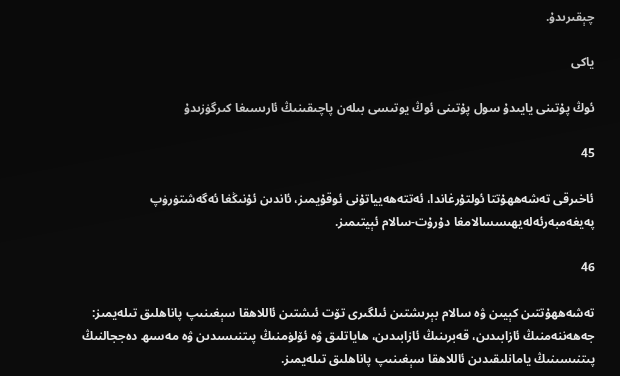چېقىرىدۇ.

ياكى

ئوڭ پۇتىنى يايىدۇ سول پۇتىنى ئوڭ يوتىسى بىلەن پاچىقىنىڭ ئارىسىغا كىرگۈزىدۇ

45

ئاخىرقى تەشەھھۇتتا ئولتۇرغاندا، ئەتتەھەيياتۇنى ئوقۇيمىز، ئاندىن ئۇنىڭغا ئەگەشتۈرۈپ پەيغەمبەرئەلەيھىسسالامغا دۇرۇت-سالام ئېيتىمىز.

46

تەشەھھۇتتىن كېيىن ۋە سالام بېرىشتىن ئىلگىرى تۆت ئىشتىن ئاللاھقا سېغىنىپ پاناھلىق تىلەيمىز: جەھەننەمنىڭ ئازابىدىن، قەبرىنىڭ ئازابىدىن، ھاياتلىق ۋە ئۆلۈمنىڭ پىتنىسىدىن ۋە مەسىھ دەججالنىڭ پىتنىسىنىڭ يامانلىقىدىن ئاللاھقا سېغىنىپ پاناھلىق تىلەيمىز.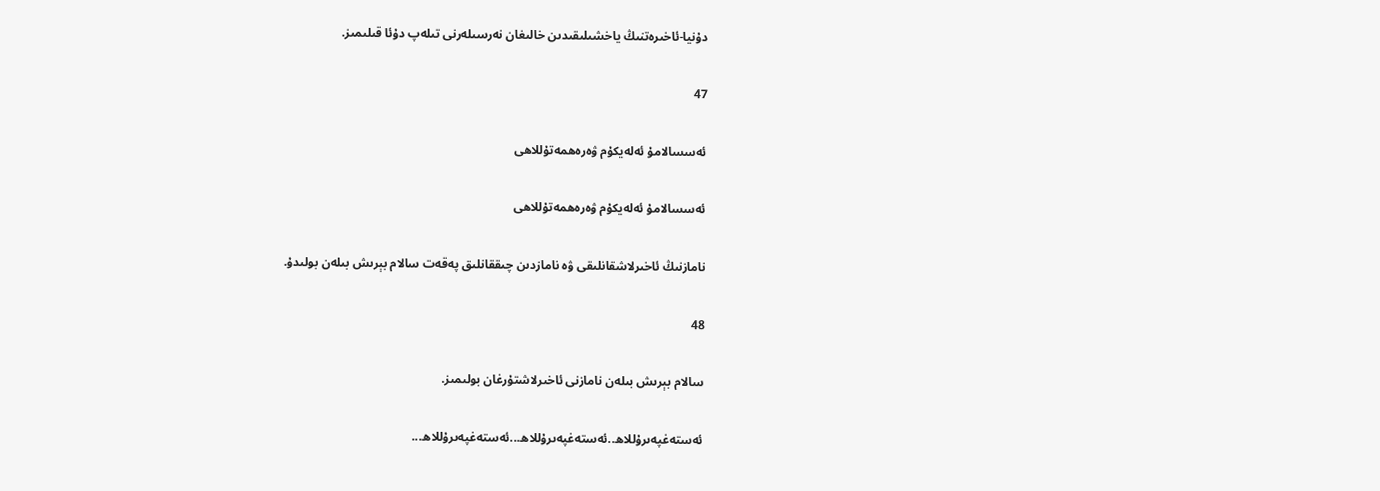دۇنيا-ئاخىرەتنىڭ ياخشىلىقىدىن خالىغان نەرسىلەرنى تىلەپ دۇئا قىلىمىز.

47

ئەسسالامۇ ئەلەيكۇم ۋەرەھمەتۇللاھى

ئەسسالامۇ ئەلەيكۇم ۋەرەھمەتۇللاھى

نامازنىڭ ئاخىرلاشقانلىقى ۋە نامازدىن چىققانلىق پەقەت سالام بېرىش بىلەن بولىدۇ.

48

سالام بېرىش بىلەن نامازنى ئاخىرلاشتۇرغان بولىمىز.

ئەستەغپەىرۇللاھ..ئەستەغپەىرۇللاھ...ئەستەغپەىرۇللاھ...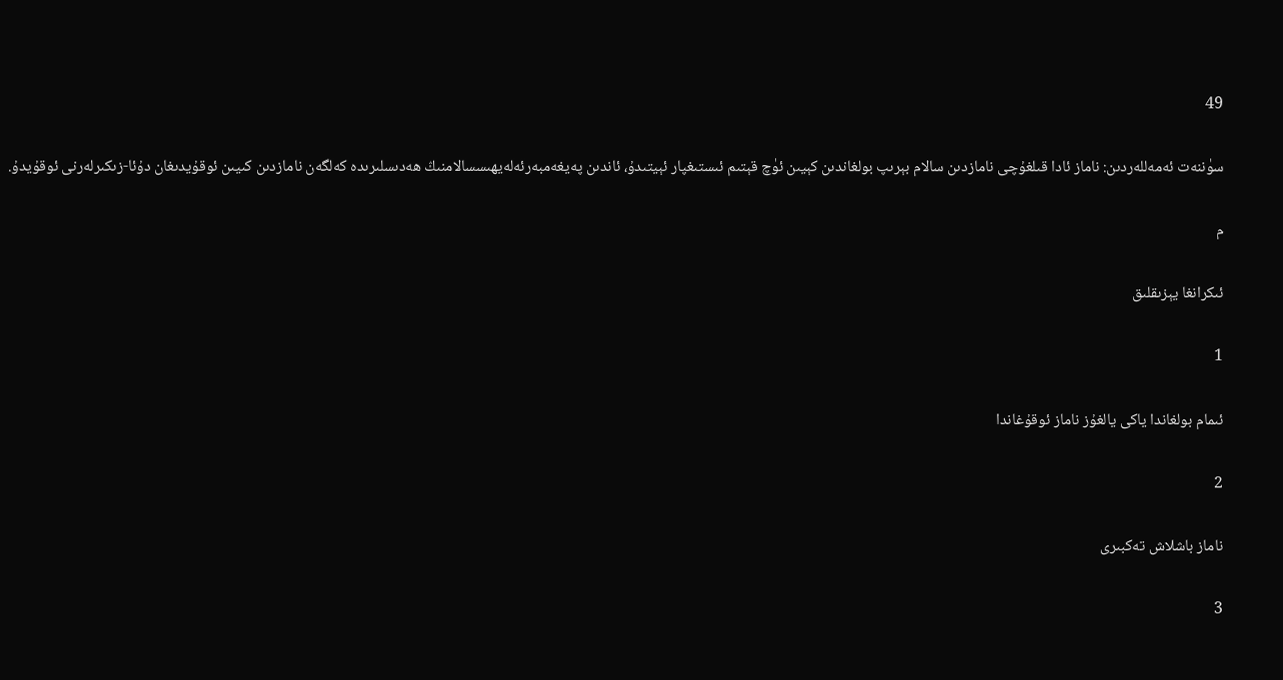49

سۈننەت ئەمەللەردىن: ناماز ئادا قىلغۇچى نامازدىن سالام بېرىپ بولغاندىن كېيىن ئۈچ قېتىم ئىستىغپار ئېيتىدۇ، ئاندىن پەيغەمبەرئەلەيھىسسالامنىڭ ھەدىسلىرىدە كەلگەن نامازدىن كىيىن ئوقۇيدىغان دۇئا-زىكىرلەرنى ئوقۇيدۇ.

م

ئىكرانغا يېزىقلىق

1

ئىمام بولغاندا ياكى يالغۇز ناماز ئوقۇغاندا

2

ناماز باشلاش تەكبىرى

3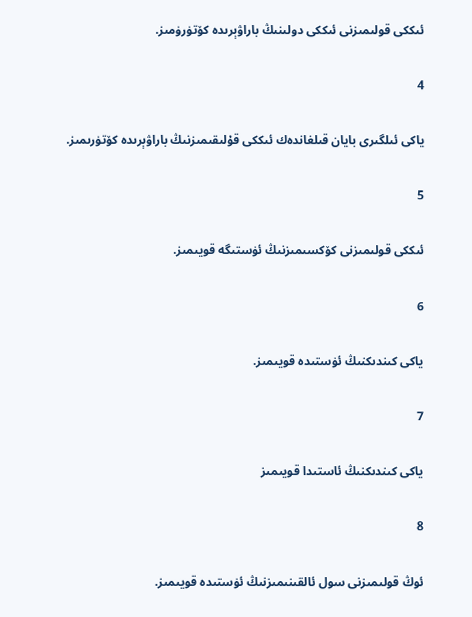ئىككى قولىمىزنى ئىككى دولىنىڭ باراۋېرىدە كۆتۈرۈمىز.

4

ياكى ئىلگىرى بايان قىلغاندەك ئىككى قۇلىقىمىزنىڭ باراۋېرىدە كۆتۈرىمىز.

5

ئىككى قولىمىزنى كۆكسىمىزنىڭ ئۈستىگە قويىمىز.

6

ياكى كىندىكنىڭ ئۈستىدە قويىمىز.

7

ياكى كىندىكنىڭ ئاستىدا قويىمىز

8

ئوڭ قولىمىزنى سول ئالقىنىمىزنىڭ ئۈستىدە قويىمىز.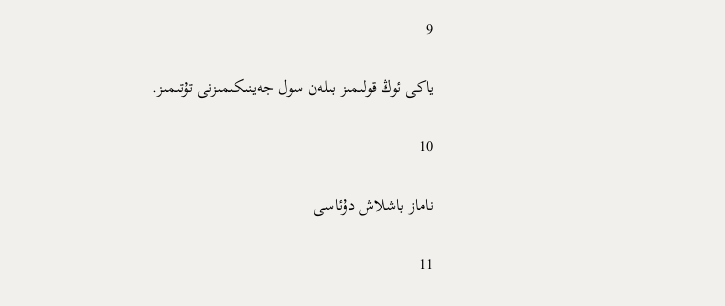9

ياكى ئوڭ قولىمىز بىلەن سول جەينىكىمىزنى تۇتىمىز.

10

ناماز باشلاش دۇئاسى

11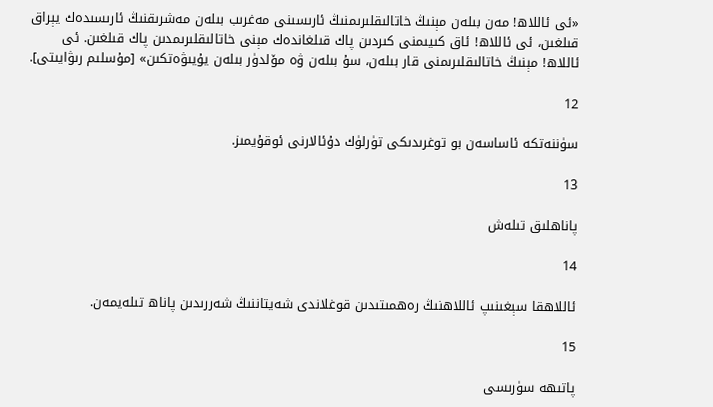«ئى ئاللاھ! مەن بىلەن مېنىڭ خاتالىقلىرىمنىڭ ئارىسىنى مەغرىب بىلەن مەشرىقنىڭ ئارىسىدەك يېراق قىلغىن، ئى ئاللاھ! ئاق كىيىمنى كىردىن پاك قىلغاندەك مېنى خاتالىقلىرىمدىن پاك قىلغىن. ئى ئاللاھ! مېنىڭ خاتالىقلىرىمنى قار بىلەن، سۇ بىلەن ۋە مۆلدۈر بىلەن يۇيىۋەتكىن» [مۇسلىم رىۋايىتى].

12

سۈننەتكە ئاساسەن بو توغرىدىكى تۈرلۈك دۇئالارنى ئوقۇيمىز.

13

پاناھلىق تىلەش

14

ئاللاھقا سېغىنىپ ئاللاھنىڭ رەھمىتىدىن قوغلاندى شەيتاننىڭ شەررىدىن پاناھ تىلەيمەن.

15

پاتىھە سۈرىسى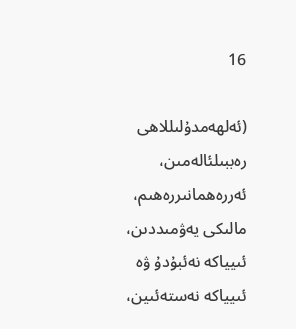16

(ئەلھەمدۇلىللاھى رەببىلئالەمىن، ئەررەھمانىررەھىم، مالىكى يەۋمىددىن، ئىيياكە نەئبۇدۇ ۋە ئىيياكە نەستەئىين،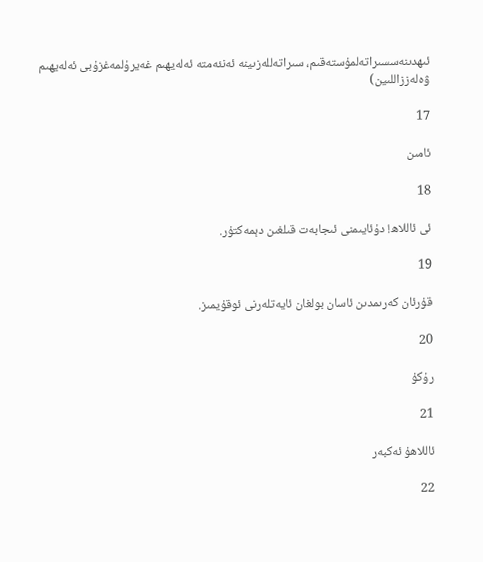ئىھدىنەسسىراتەلمۇستەقىم، سىراتەللەزىينە ئەنئەمتە ئەلەيھىم غەيرۇلمەغزۇبى ئەلەيھىم ۋەلەززاللىين)

17

ئامىن

18

ئى ئاللاھ! دۇئايىمنى ئىجابەت قىلغىن دېمەكتۇر.

19

قۇرئان كەرىمدىن ئاسان بولغان ئايەتلەرنى ئوقۇيمىز.

20

رۇكۇ

21

ئاللاھۇ ئەكبەر

22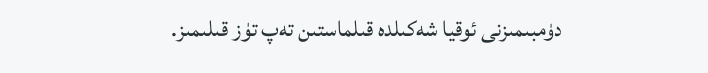دۈمبىمىزنى ئوقيا شەكىلدە قىلماستىن تەپ تۈز قىلىمىز.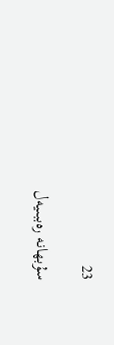23

سۇبھانە رەببىيەل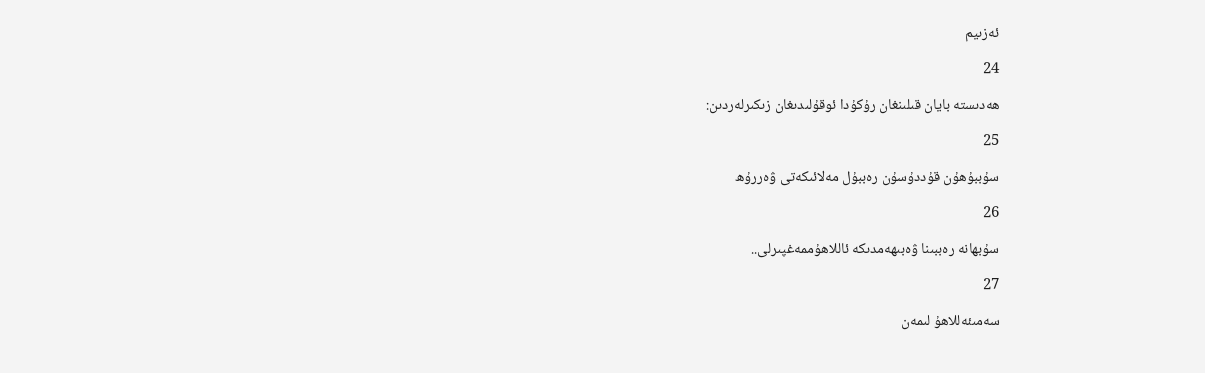ئەزىيم

24

ھەدىستە بايان قىلىنغان رۇكۇدا ئوقۇلىدىغان زىكىرلەردىن:

25

سۇببۇھۇن قۇددۇسۇن رەببۇل مەلائىكەتى ۋەررۇھ

26

سۇبھانە رەببىنا ۋەبىھەمدىكە ئاللاھۇممەغپىرلى..

27

سەمىئەللاھۇ لىمەن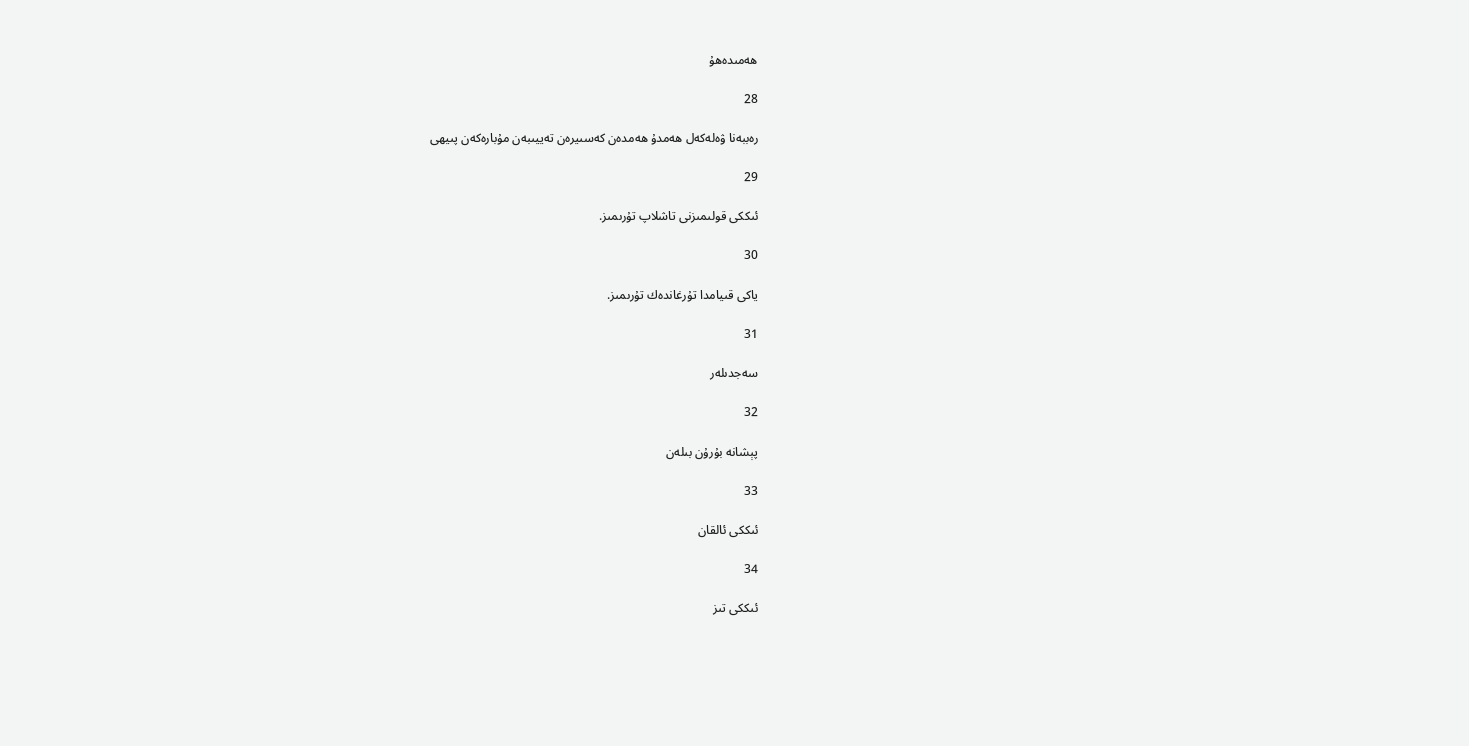ھەمىدەھۇ

28

رەببەنا ۋەلەكەل ھەمدۇ ھەمدەن كەسىيرەن تەييىبەن مۇبارەكەن پىيھى

29

ئىككى قولىمىزنى تاشلاپ تۇرىمىز.

30

ياكى قىيامدا تۇرغاندەك تۇرىمىز.

31

سەجدىلەر

32

پېشانە بۇرۇن بىلەن

33

ئىككى ئالقان

34

ئىككى تىز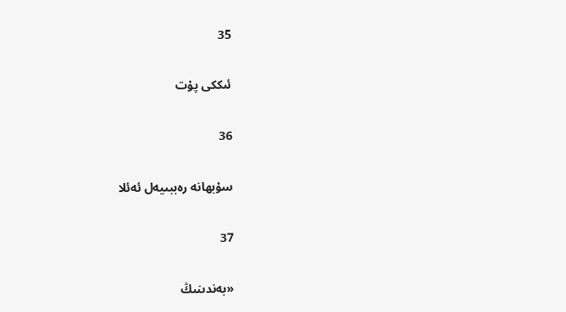35

ئىككى پۇت

36

سۇبھانە رەببىيەل ئەئلا

37

«بەندىنىڭ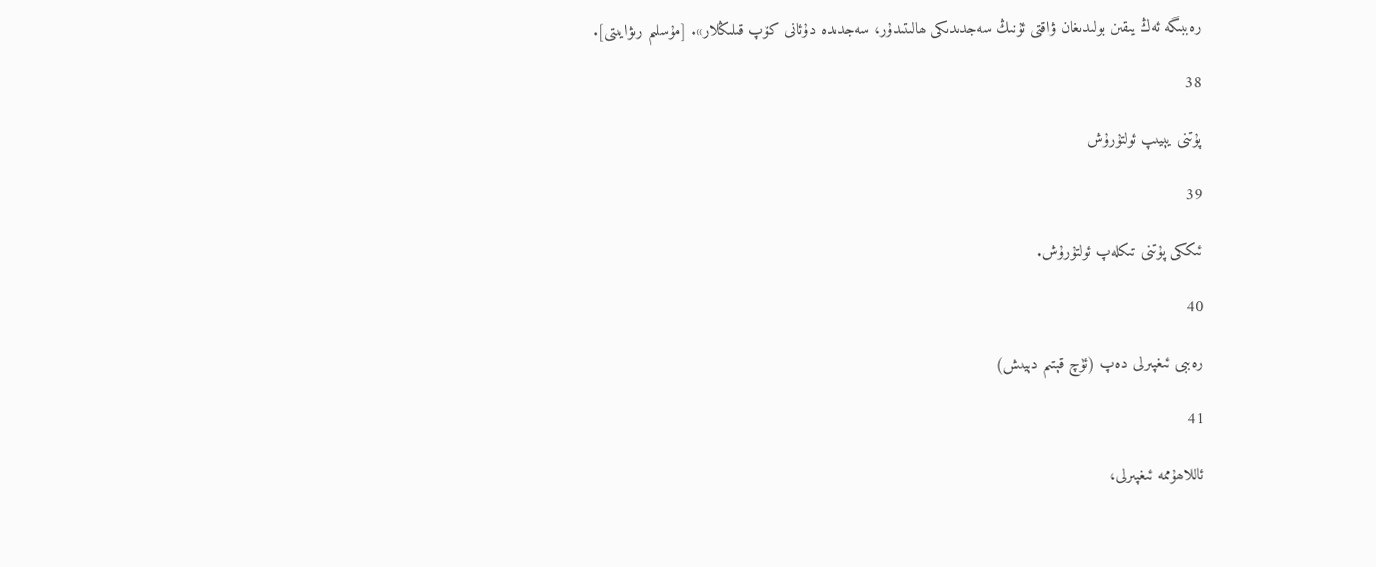رەببىگە ئەڭ يىقىن بولىدىغان ۋاقتى ئۇنىڭ سەجدىدىكى ھالىتىدۇر، سەجدىدە دۇئانى كۆپ قىلىڭلار». [مۇسلىم رىۋايىتى].

38

پۇتنى يېيىپ ئولتۇرۇش

39

ئىككى پۇتنى تىكلەپ ئولتۇرۇش.

40

رەببى ئىغپىرلى دەپ (ئۈچ قېتىم دېيىش)

41

ئاللاھۇممە ئىغپىرلى،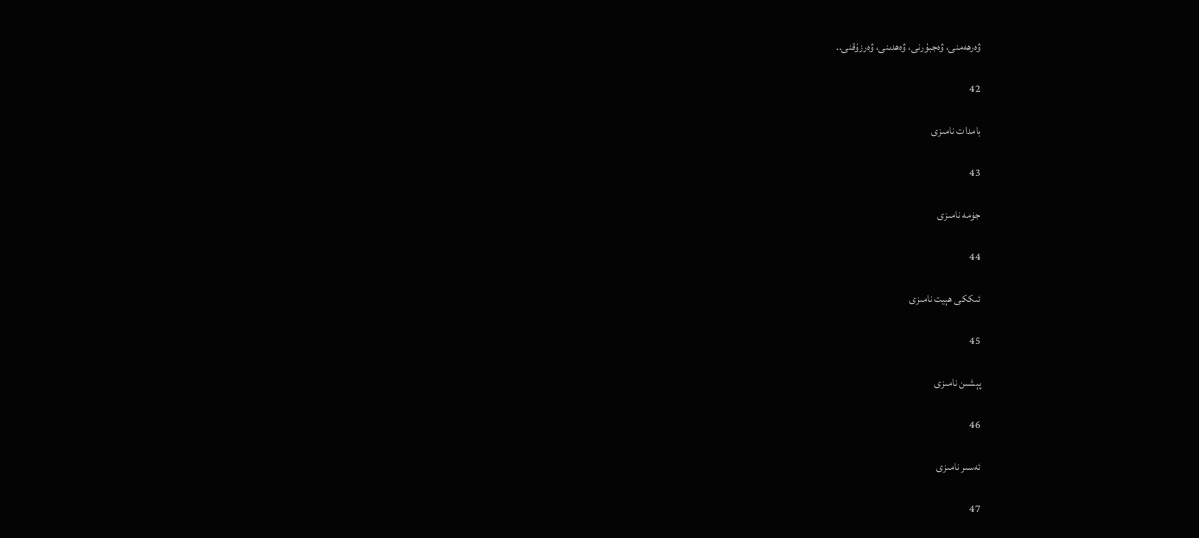ۋەرھەمنى، ۋەجبۇرنى، ۋەھدىنى، ۋەرزۇقنى..

42

بامدات نامىزى

43

جۈمە نامىزى

44

ئىككى ھېيت نامىزى

45

پېشىن نامىزى

46

ئەسىر نامىزى

47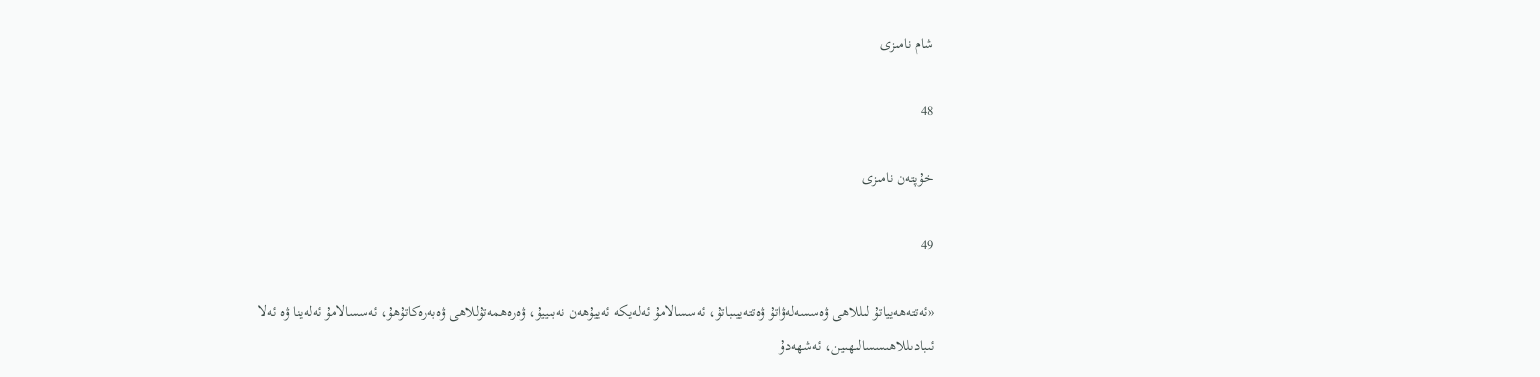شام نامىزى

48

خۇپتەن نامىزى

49

«ئەتتەھەيياتۇ لىللاھى ۋەسسەلەۋاتۇ ۋەتتەييىباتۇ، ئەسسالامۇ ئەلەيكە ئەييۇھەن نەبىييۇ، ۋەرەھمەتۇللاھى ۋەبەرەكاتۇھۇ، ئەسسالامۇ ئەلەينا ۋە ئەلا ئىبادىللاھىسسالىھىين، ئەشھەدۇ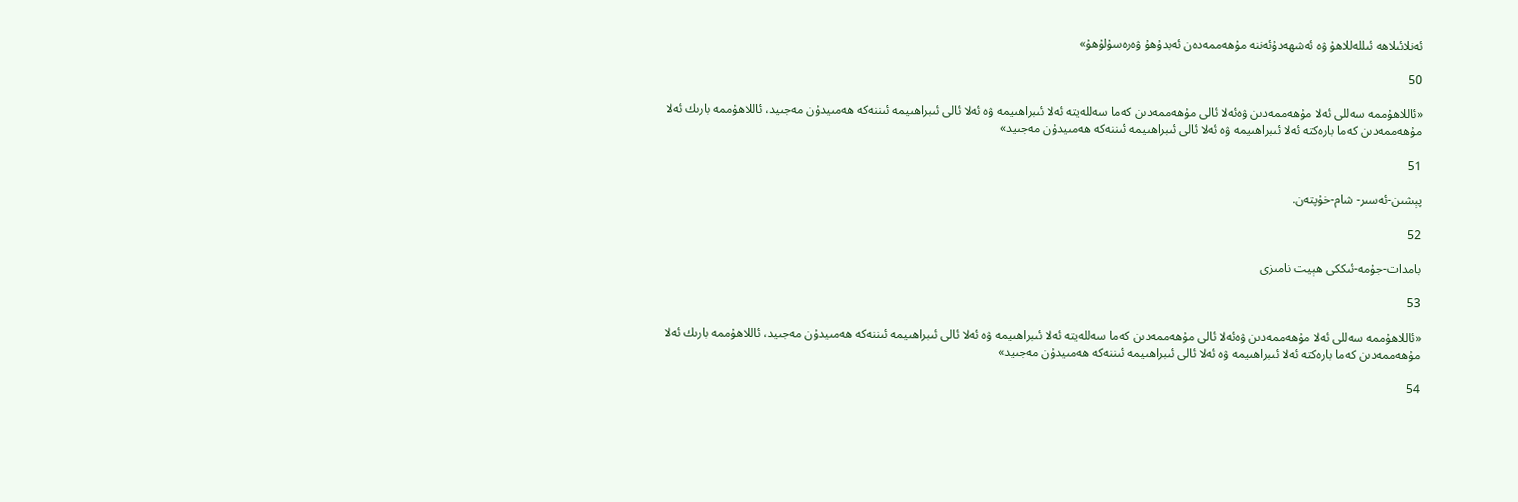ئەنلائىلاھە ئىللەللاھۇ ۋە ئەشھەدۇئەننە مۇھەممەدەن ئەبدۇھۇ ۋەرەسۇلۇھۇ»

50

«ئاللاھۇممە سەللى ئەلا مۇھەممەدىن ۋەئەلا ئالى مۇھەممەدىن كەما سەللەيتە ئەلا ئىبراھىيمە ۋە ئەلا ئالى ئىبراھىيمە ئىننەكە ھەمىيدۇن مەجىيد، ئاللاھۇممە بارىك ئەلا مۇھەممەدىن كەما بارەكتە ئەلا ئىبراھىيمە ۋە ئەلا ئالى ئىبراھىيمە ئىننەكە ھەمىيدۇن مەجىيد»

51

پېشىن-ئەسىر- شام-خۇپتەن.

52

بامدات-جۇمە-ئىككى ھېيت نامىزى

53

«ئاللاھۇممە سەللى ئەلا مۇھەممەدىن ۋەئەلا ئالى مۇھەممەدىن كەما سەللەيتە ئەلا ئىبراھىيمە ۋە ئەلا ئالى ئىبراھىيمە ئىننەكە ھەمىيدۇن مەجىيد، ئاللاھۇممە بارىك ئەلا مۇھەممەدىن كەما بارەكتە ئەلا ئىبراھىيمە ۋە ئەلا ئالى ئىبراھىيمە ئىننەكە ھەمىيدۇن مەجىيد»

54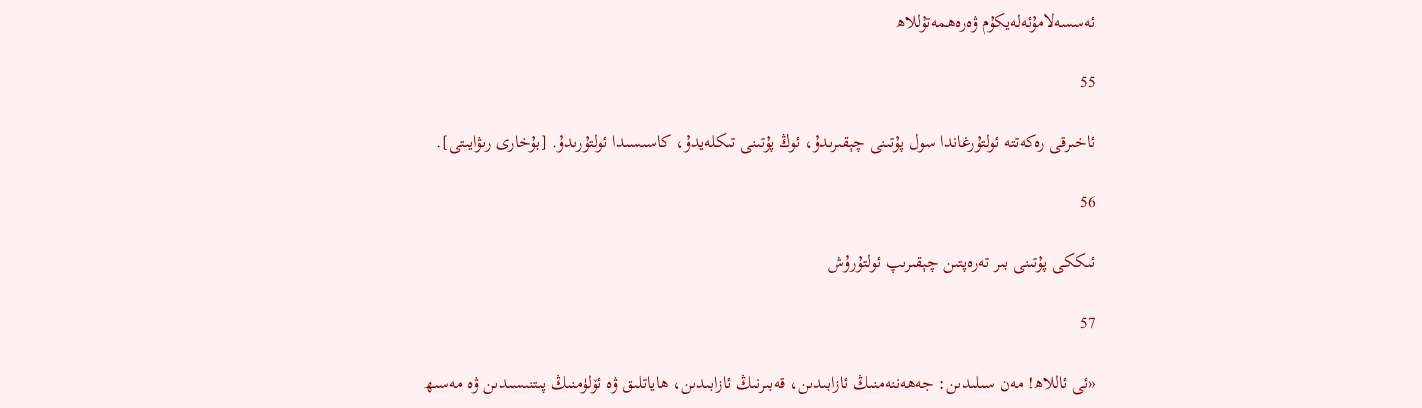ئەسسەلامۇئەلەيكۇم ۋەرەھمەتۇللاھ

55

ئاخىرقى رەكەتتە ئولتۇرغاندا سول پۇتىنى چېقىرىدۇ، ئوڭ پۇتىنى تىكلەيدۇ، كاسىسىدا ئولتۇرىدۇ. [بۇخارى رىۋايىتى].

56

ئىككى پۇتىنى بىر تەرەپتىن چېقىرىپ ئولتۇرۇش

57

«ئى ئاللاھ! مەن سىلىدىن: جەھەننەمنىڭ ئازابىدىن، قەبىرنىڭ ئازابىدىن، ھاياتلىق ۋە ئۆلۈمنىڭ پىتنىسىدىن ۋە مەسىھ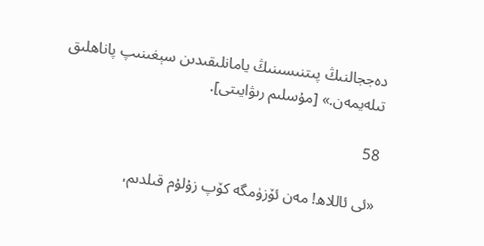دەججالنىڭ پىتنىسىنىڭ يامانلىقىدىن سېغىنىپ پاناھلىق تىلەيمەن.» [مۇسلىم رىۋايىتى].

58

«ئى ئاللاھ! مەن ئۆزۈمگە كۆپ زۇلۇم قىلدىم،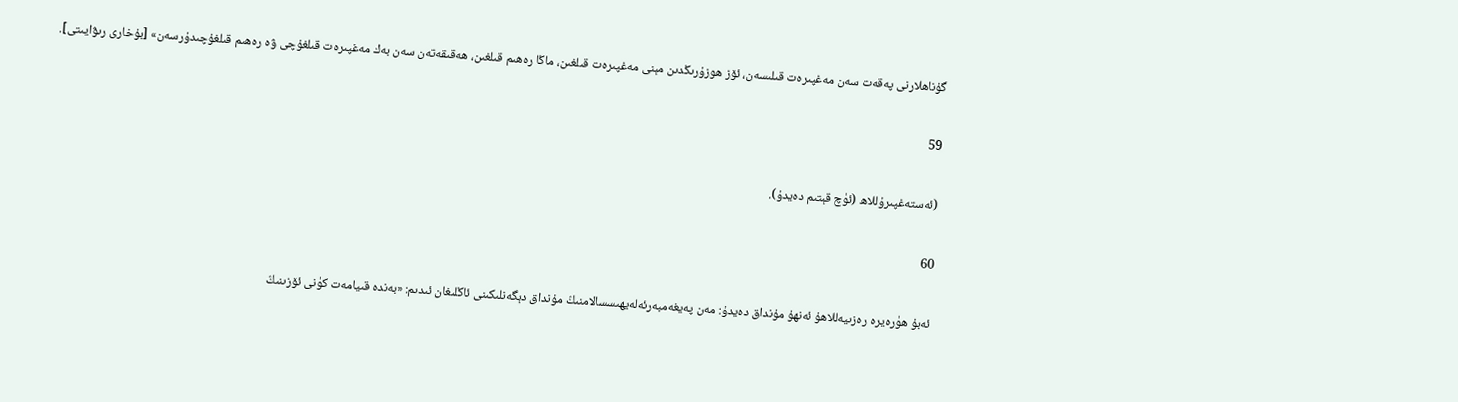گۇناھلارنى پەقەت سەن مەغپىرەت قىلىسەن، ئۆز ھوزۇرىڭدىن مېنى مەغپىرەت قىلغىن، ماڭا رەھىم قىلغىن، ھەقىقەتەن سەن بەك مەغپىرەت قىلغۇچى ۋە رەھىم قىلغۇچىدۇرسەن» [بۇخارى رىۋايىتى].

59

(ئەستەغپىرۇللاھ (ئۈچ قېتىم دەيدۇ).

60

ئەبۇ ھۈرەيرە رەزىيەللاھۇ ئەنھۇ مۇنداق دەيدۇ: مەن پەيغەمبەرئەلەيھىسسالامنىڭ مۇنداق دېگەنلىكىنى ئاڭلىغان ئىدىم: «بەندە قىيامەت كۈنى ئۆزىنىڭ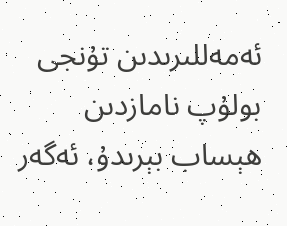ئەمەللىرىدىن تۇنجى بولۇپ نامازدىن ھېساب بېرىدۇ، ئەگەر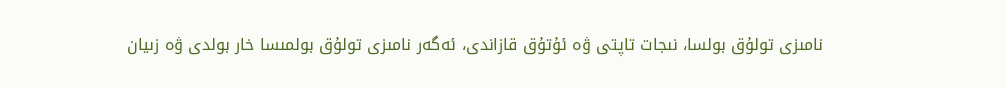نامىزى تولۇق بولسا، نىجات تاپتى ۋە ئۇتۇق قازاندى، ئەگەر نامىزى تولۇق بولمىسا خار بولدى ۋە زىيان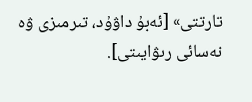تارتتى» [ئەبۇ داۋۇد، تىرمىزى ۋە نەسائى رىۋايىتى].